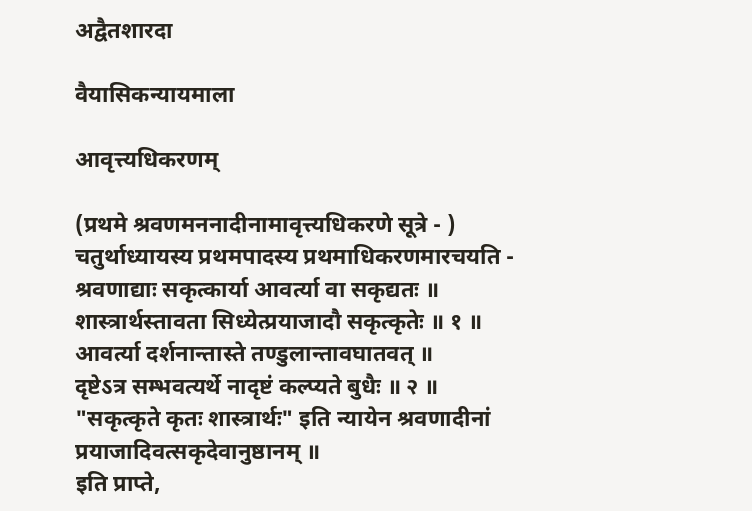अद्वैतशारदा

वैयासिकन्यायमाला

आवृत्त्यधिकरणम्

(प्रथमे श्रवणमननादीनामावृत्त्यधिकरणे सूत्रे - )
चतुर्थाध्यायस्य प्रथमपादस्य प्रथमाधिकरणमारचयति -
श्रवणाद्याः सकृत्कार्या आवर्त्या वा सकृद्यतः ॥
शास्त्रार्थस्तावता सिध्येत्प्रयाजादौ सकृत्कृतेः ॥ १ ॥
आवर्त्या दर्शनान्तास्ते तण्डुलान्तावघातवत् ॥
दृष्टेऽत्र सम्भवत्यर्थे नादृष्टं कल्प्यते बुधैः ॥ २ ॥
"सकृत्कृते कृतः शास्त्रार्थः" इति न्यायेन श्रवणादीनां प्रयाजादिवत्सकृदेवानुष्ठानम् ॥
इति प्राप्ते,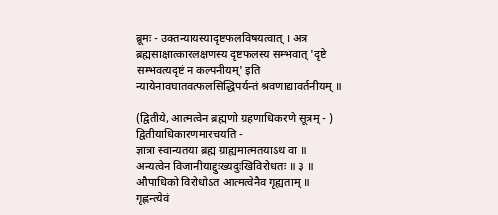ब्रूमः - उक्तन्यायस्यादृष्टफलविषयत्वात् । अत्र ब्रह्मसाक्षात्कारलक्षणस्य दृष्टफलस्य सम्भवात् 'दृष्टे सम्भवत्यदृष्टं न कल्पनीयम्' इति न्यायेनावघातवत्फलसिद्धिपर्यन्तं श्रवणाद्यावर्तनीयम् ॥

(द्वितीये, आत्मत्वेन ब्रह्मणो ग्रहणाधिकरणे सूत्रम् - )
द्वितीयाधिकारणमारचयति -
ज्ञात्रा स्वान्यतया ब्रह्म ग्राह्यमात्मतयाऽथ वा ॥
अन्यत्वेन विजानीयाद्दुःख्यदुःखिविरोधतः ॥ ३ ॥
औपाधिको विरोधोऽत आत्मत्वेनैव गृह्यताम् ॥
गृह्णन्त्येवं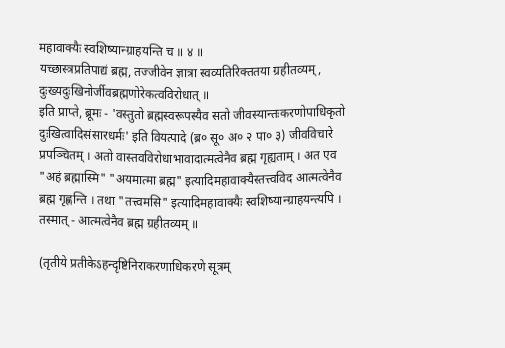महावाक्यैः स्वशिष्यान्ग्राहयन्ति च ॥ ४ ॥
यच्छास्त्रप्रतिपाद्यं ब्रह्म, तज्जीवेन ज्ञात्रा स्वव्यतिरिक्ततया ग्रहीतव्यम् , दुःख्यदुःखिनोर्जीवब्रह्मणोरेकत्वविरोधात् ॥
इति प्राप्ते, ब्रूमः - 'वस्तुतो ब्रह्मस्वरूपस्यैव सतो जीवस्यान्तःकरणोपाधिकृतो दुःखित्वादिसंसारधर्मः' इति वियत्पादे (ब्र० सू० अ० २ पा० ३) जीवविचारे प्रपञ्चितम् । अतो वास्तवविरोधाभावादात्मत्वेनैव ब्रह्म गृह्यताम् । अत एव "अहं ब्रह्मास्मि" "अयमात्मा ब्रह्म" इत्यादिमहावाक्यैस्तत्त्वविद आत्मत्वेनैव ब्रह्म गृह्णन्ति । तथा "तत्त्वमसि" इत्यादिमहावाक्यैः स्वशिष्यान्ग्राहयन्त्यपि । तस्मात् - आत्मत्वेनैव ब्रह्म ग्रहीतव्यम् ॥

(तृतीये प्रतीकेऽहन्दृष्टिनिराकरणाधिकरणे सूत्रम्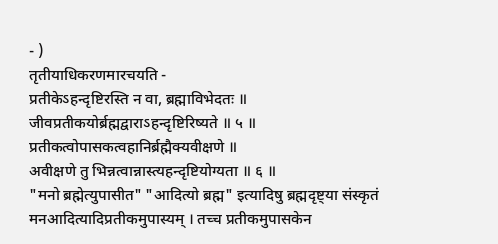- )
तृतीयाधिकरणमारचयति -
प्रतीकेऽहन्दृष्टिरस्ति न वा, ब्रह्माविभेदतः ॥
जीवप्रतीकयोर्ब्रह्मद्वाराऽहन्दृष्टिरिष्यते ॥ ५ ॥
प्रतीकत्वोपासकत्वहानिर्ब्रह्मैक्यवीक्षणे ॥
अवीक्षणे तु भिन्नत्वान्नास्त्यहन्दृष्टियोग्यता ॥ ६ ॥
"मनो ब्रह्मेत्युपासीत" "आदित्यो ब्रह्म" इत्यादिषु ब्रह्मदृष्ट्या संस्कृतं मनआदित्यादिप्रतीकमुपास्यम् । तच्च प्रतीकमुपासकेन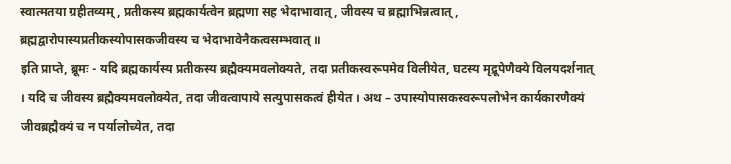स्वात्मतया ग्रहीतव्यम् , प्रतीकस्य ब्रह्मकार्यत्वेन ब्रह्मणा सह भेदाभावात् , जीवस्य च ब्रह्माभिन्नत्वात् , ब्रह्मद्वारोपास्यप्रतीकस्योपासकजीवस्य च भेदाभावेनैकत्वसम्भवात् ॥
इति प्राप्ते, ब्रूमः - यदि ब्रह्मकार्यस्य प्रतीकस्य ब्रह्मैक्यमवलोक्यते, तदा प्रतीकस्वरूपमेव विलीयेत, घटस्य मृद्रूपेणैक्ये विलयदर्शनात् । यदि च जीवस्य ब्रह्मैक्यमवलोक्येत, तदा जीवत्वापाये सत्युपासकत्वं हीयेत । अथ – उपास्योपासकस्वरूपलोभेन कार्यकारणैक्यं जीवब्रह्मैक्यं च न पर्यालोच्येत, तदा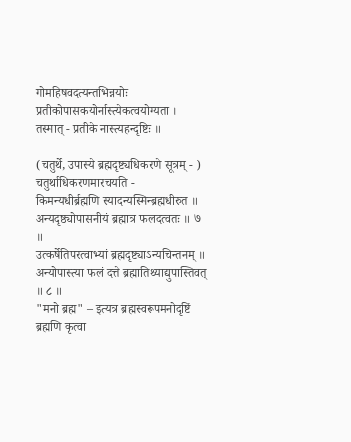गोमहिषवदत्यन्तभिन्नयोः प्रतीकोपासकयोर्नास्त्येकत्वयोग्यता । तस्मात् - प्रतीके नास्त्यहन्दृष्टिः ॥

(चतुर्थे, उपास्ये ब्रह्मदृष्ट्यधिकरणे सूत्रम् - )
चतुर्थाधिकरणमारचयति -
किमन्यधीर्ब्रह्मणि स्यादन्यस्मिन्ब्रह्मधीरुत ॥
अन्यदृष्ठ्योपासनीयं ब्रह्मात्र फलदत्वतः ॥ ७ ॥
उत्कर्षेतिपरत्वाभ्यां ब्रह्मदृष्ट्याऽन्यचिन्तनम् ॥
अन्योपास्त्या फलं दत्ते ब्रह्मातिथ्याद्युपास्तिवत् ॥ ८ ॥
"मनो ब्रह्म" – इत्यत्र ब्रह्मस्वरूपमनोदृष्टिं ब्रह्मणि कृत्वा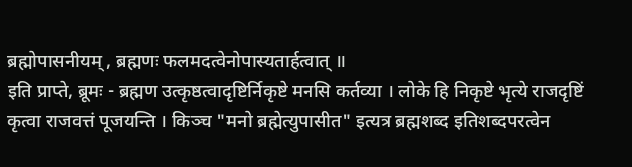ब्रह्मोपासनीयम् , ब्रह्मणः फलमदत्वेनोपास्यतार्हत्वात् ॥
इति प्राप्ते, ब्रूमः - ब्रह्मण उत्कृष्ठत्वादृष्टिर्निकृष्टे मनसि कर्तव्या । लोके हि निकृष्टे भृत्ये राजदृष्टिं कृत्वा राजवत्तं पूजयन्ति । किञ्च "मनो ब्रह्मेत्युपासीत" इत्यत्र ब्रह्मशब्द इतिशब्दपरत्वेन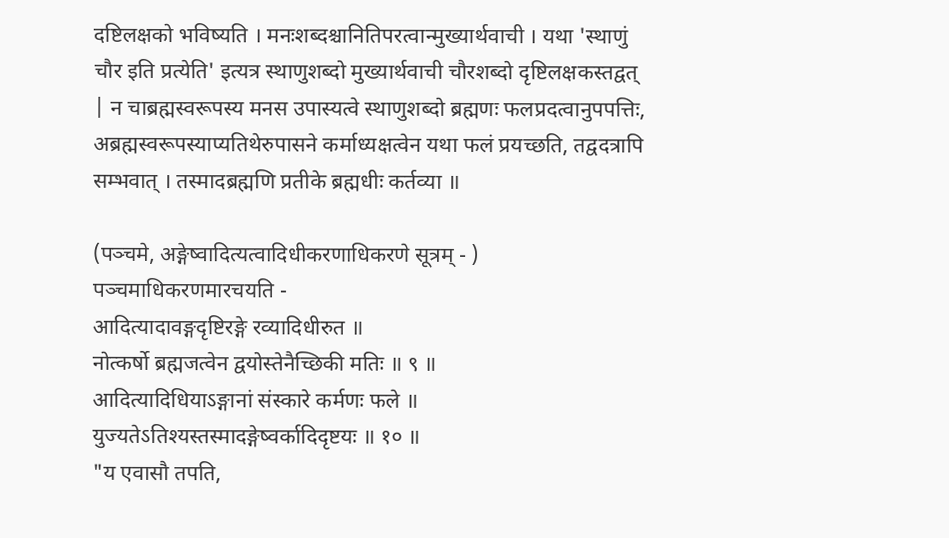दष्टिलक्षको भविष्यति । मनःशब्दश्चानितिपरत्वान्मुख्यार्थवाची । यथा 'स्थाणुं चौर इति प्रत्येति' इत्यत्र स्थाणुशब्दो मुख्यार्थवाची चौरशब्दो दृष्टिलक्षकस्तद्वत् | न चाब्रह्मस्वरूपस्य मनस उपास्यत्वे स्थाणुशब्दो ब्रह्मणः फलप्रदत्वानुपपत्तिः, अब्रह्मस्वरूपस्याप्यतिथेरुपासने कर्माध्यक्षत्वेन यथा फलं प्रयच्छति, तद्वदत्रापि सम्भवात् । तस्मादब्रह्मणि प्रतीके ब्रह्मधीः कर्तव्या ॥

(पञ्चमे, अङ्गेष्वादित्यत्वादिधीकरणाधिकरणे सूत्रम् - )
पञ्चमाधिकरणमारचयति -
आदित्यादावङ्गदृष्टिरङ्गे रव्यादिधीरुत ॥
नोत्कर्षो ब्रह्मजत्वेन द्वयोस्तेनैच्छिकी मतिः ॥ ९ ॥
आदित्यादिधियाऽङ्गानां संस्कारे कर्मणः फले ॥
युज्यतेऽतिश्यस्तस्मादङ्गेष्वर्कादिदृष्टयः ॥ १० ॥
"य एवासौ तपति,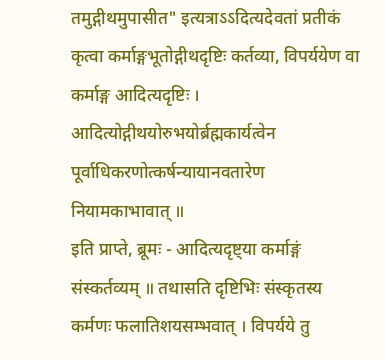तमुद्गीथमुपासीत" इत्यत्राऽऽदित्यदेवतां प्रतीकं कृत्वा कर्माङ्गभूतोद्गीथदृष्टिः कर्तव्या, विपर्ययेण वा कर्माङ्ग आदित्यदृष्टिः । आदित्योद्गीथयोरुभयोर्ब्रह्मकार्यत्वेन पूर्वाधिकरणोत्कर्षन्यायानवतारेण नियामकाभावात् ॥
इति प्राप्ते, ब्रूमः - आदित्यदृष्ट्या कर्माङ्गं संस्कर्तव्यम् ॥ तथासति दृष्टिभिः संस्कृतस्य कर्मणः फलातिशयसम्भवात् । विपर्यये तु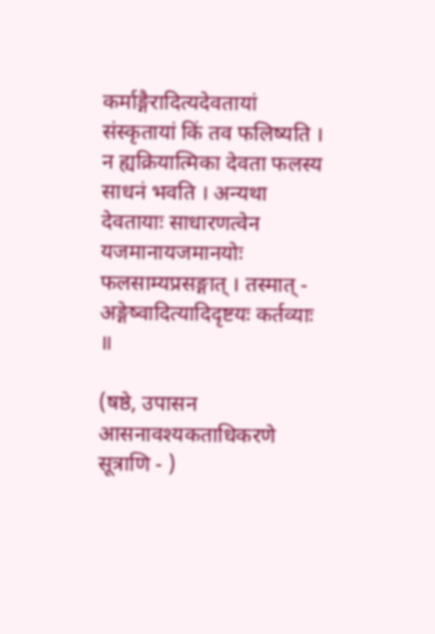कर्माङ्गैरादित्यदेवतायां संस्कृतायां किं तव फलिष्यति । न ह्यक्रियात्मिका देवता फलस्य साधनं भवति । अन्यथा देवतायाः साधारणत्वेन यजमानायजमानयोः फलसाम्यप्रसङ्गात् । तस्मात् - अङ्गेष्वादित्यादिदृष्टयः कर्तव्याः ॥

(षष्ठे, उपासन आसनावश्यकताधिकरणे सूत्राणि - )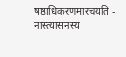षष्ठाधिकरणमारचयति -
नास्त्यासनस्य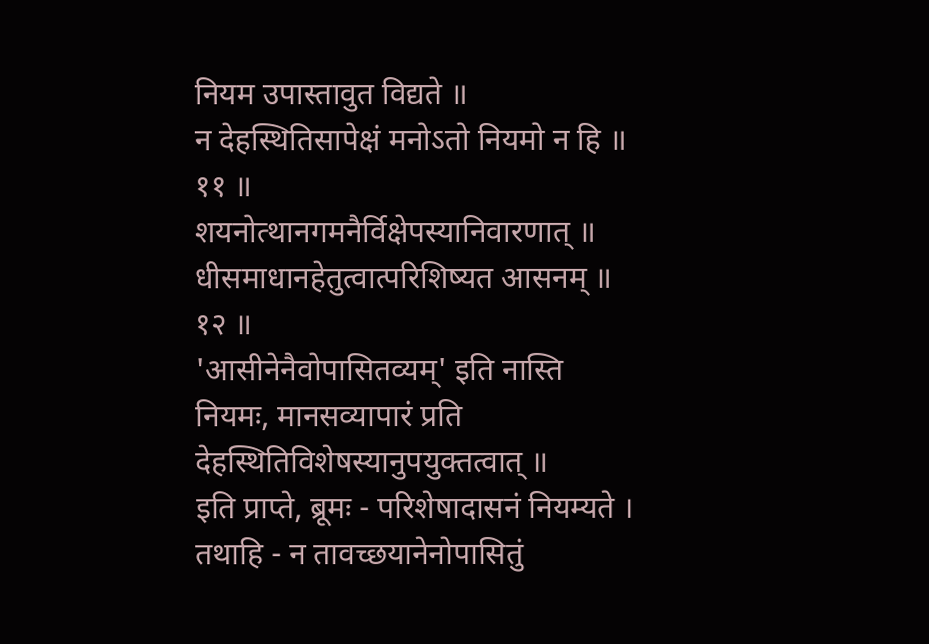नियम उपास्तावुत विद्यते ॥
न देहस्थितिसापेक्षं मनोऽतो नियमो न हि ॥ ११ ॥
शयनोत्थानगमनैर्विक्षेपस्यानिवारणात् ॥
धीसमाधानहेतुत्वात्परिशिष्यत आसनम् ॥ १२ ॥
'आसीनेनैवोपासितव्यम्' इति नास्ति नियमः, मानसव्यापारं प्रति देहस्थितिविशेषस्यानुपयुक्तत्वात् ॥
इति प्राप्ते, ब्रूमः - परिशेषादासनं नियम्यते । तथाहि - न तावच्छयानेनोपासितुं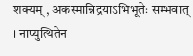शक्यम् , अकस्मान्निद्रयाऽभिभूतेः सम्भवात् । नाप्युत्थितेन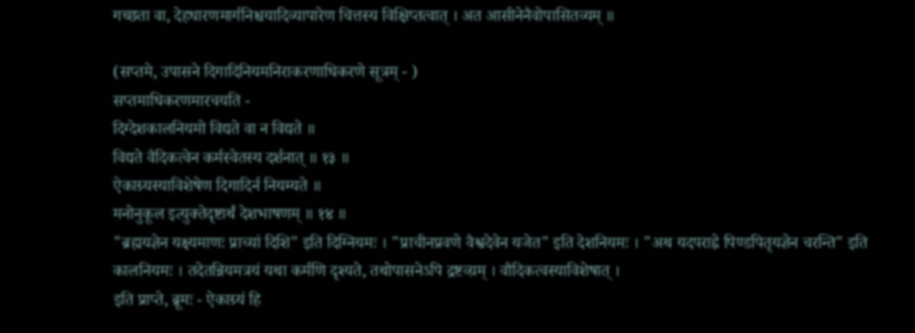गच्छता वा, देहधारणमार्गनिश्चयादिव्यापारेण चित्तस्य विक्षिप्तत्वात् । अत आसीनेनैवोपासितव्यम् ॥

(सप्तमे, उपासने दिगादिनियमनिराकरणाधिकरणे सूत्रम् - )
सप्तमाधिकरणमारचयति -
दिग्देशकालनियमो विद्यते वा न विद्यते ॥
विद्यते वैदिकत्वेन कर्मस्वेतस्य दर्शनात् ॥ १३ ॥
ऐकाग्र्यस्याविशेषेण दिगादिर्न नियम्यते ॥
मनोनुकूल इत्युक्तेदृष्टार्थं देशभाषणम् ॥ १४ ॥
"ब्रह्मयज्ञेन यक्ष्यमाणः प्राच्यां दिशि" इति दिग्नियमः । "प्राचीनप्रवणे वैश्वदेवेन यजेत" इति देशनियमः । "अथ यदपराह्ने पिण्डपितृयज्ञेन चरन्ति" इति कालनियमः । तदेतन्नियमत्रयं यथा कर्मणि दृश्यते, तथोपासनेऽपि द्रष्टव्य़म् । वौदिकत्वस्याविशेषात् ।
इति प्राप्ते, ब्रूमः - ऐकाग्र्यं हि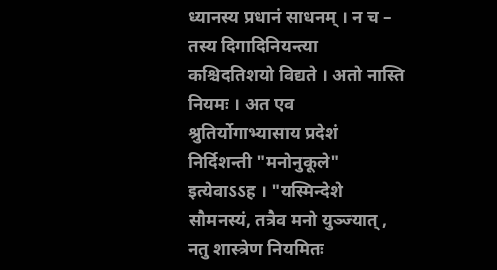ध्यानस्य प्रधानं साधनम् । न च – तस्य दिगादिनियन्त्या कश्चिदतिशयो विद्यते । अतो नास्ति नियमः । अत एव श्रुतिर्योगाभ्यासाय प्रदेशं निर्दिशन्ती "मनोनुकूले" इत्येवाऽऽह । "यस्मिन्देशे सौमनस्यं, तत्रैव मनो युञ्ज्यात् , नतु शास्त्रेण नियमितः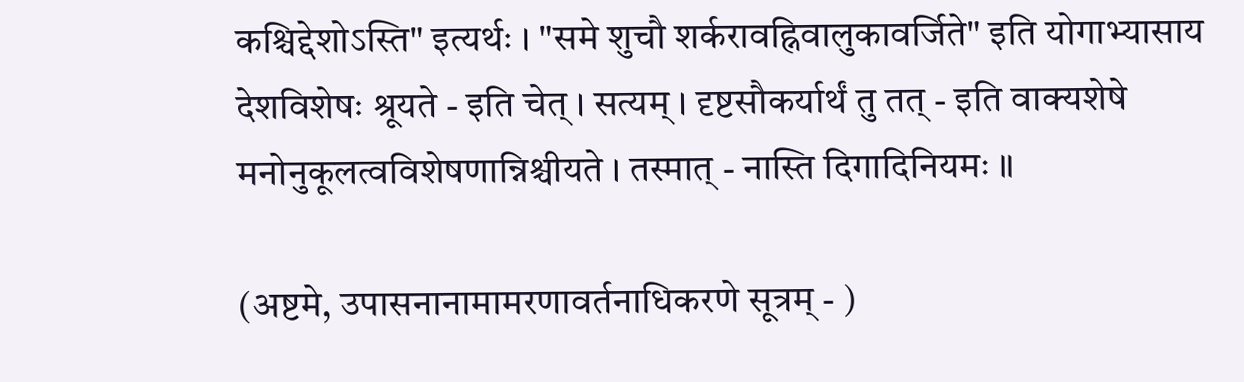कश्चिद्देशोऽस्ति" इत्यर्थः । "समे शुचौ शर्करावह्निवालुकावर्जिते" इति योगाभ्यासाय देशविशेषः श्रूयते - इति चेत् । सत्यम् । दृष्टसौकर्यार्थं तु तत् - इति वाक्यशेषे मनोनुकूलत्वविशेषणान्निश्चीयते । तस्मात् - नास्ति दिगादिनियमः ॥

(अष्टमे, उपासनानामामरणावर्तनाधिकरणे सूत्रम् - )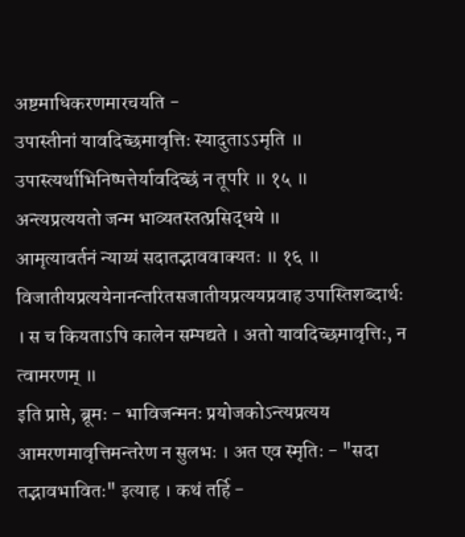अष्टमाधिकरणमारचयति -
उपास्तीनां यावदिच्छमावृत्तिः स्यादुताऽऽमृति ॥
उपास्त्यर्थाभिनिष्पत्तेर्यावदिच्छं न तूपरि ॥ १५ ॥
अन्त्यप्रत्ययतो जन्म भाव्यतस्तत्प्रसिद्धये ॥
आमृत्यावर्तनं न्याय्यं सदातद्भाववाक्यतः ॥ १६ ॥
विजातीयप्रत्ययेनानन्तरितसजातीयप्रत्ययप्रवाह उपास्तिशब्दार्थः । स च कियताऽपि कालेन सम्पद्यते । अतो यावदिच्छमावृत्तिः, न त्वामरणम् ॥
इति प्राप्ते, ब्रूमः - भाविजन्मनः प्रयोजकोऽन्त्यप्रत्यय आमरणमावृत्तिमन्तरेण न सुलभः । अत एव स्मृतिः - "सदा तद्भावभावितः" इत्याह । कथं तर्हि -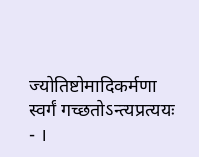ज्योतिष्टोमादिकर्मणा स्वर्गं गच्छतोऽन्त्यप्रत्ययः - ।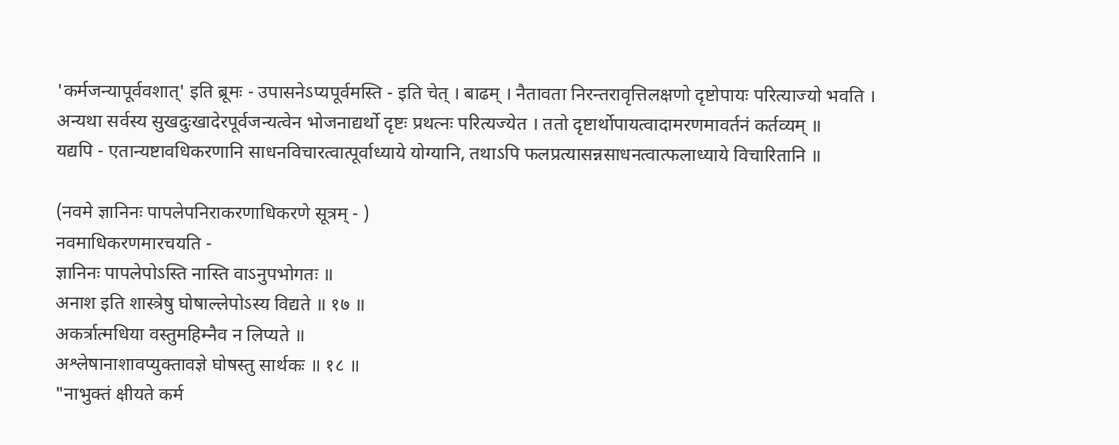'कर्मजन्यापूर्ववशात्' इति ब्रूमः - उपासनेऽप्यपूर्वमस्ति - इति चेत् । बाढम् । नैतावता निरन्तरावृत्तिलक्षणो दृष्टोपायः परित्याज्यो भवति । अन्यथा सर्वस्य सुखदुःखादेरपूर्वजन्यत्वेन भोजनाद्यर्थो दृष्टः प्रथत्नः परित्यज्येत । ततो दृष्टार्थोपायत्वादामरणमावर्तनं कर्तव्यम् ॥
यद्यपि - एतान्यष्टावधिकरणानि साधनविचारत्वात्पूर्वाध्याये योग्यानि, तथाऽपि फलप्रत्यासन्नसाधनत्वात्फलाध्याये विचारितानि ॥

(नवमे ज्ञानिनः पापलेपनिराकरणाधिकरणे सूत्रम् - )
नवमाधिकरणमारचयति -
ज्ञानिनः पापलेपोऽस्ति नास्ति वाऽनुपभोगतः ॥
अनाश इति शास्त्रेषु घोषाल्लेपोऽस्य विद्यते ॥ १७ ॥
अकर्त्रात्मधिया वस्तुमहिम्नैव न लिप्यते ॥
अश्लेषानाशावप्युक्तावज्ञे घोषस्तु सार्थकः ॥ १८ ॥
"नाभुक्तं क्षीयते कर्म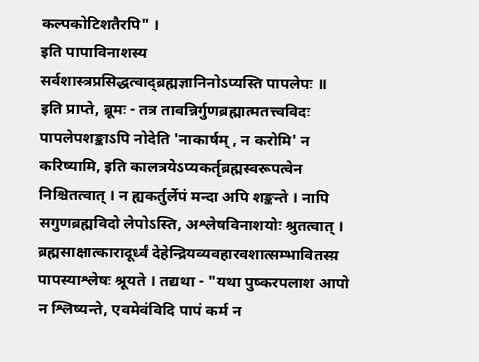कल्पकोटिशतैरपि" ।
इति पापाविनाशस्य सर्वशास्त्रप्रसिद्धत्वाद्ब्रह्मज्ञानिनोऽप्यस्ति पापलेपः ॥
इति प्राप्ते, ब्रूमः - तत्र तावन्निर्गुणब्रह्मात्मतत्त्वविदः पापलेपशङ्काऽपि नोदेति 'नाकार्षम् , न करोमि' न करिष्यामि, इति कालत्रयेऽप्यकर्तृब्रह्मस्वरूपत्वेन निश्चितत्वात् । न ह्यकर्तुर्लेपं मन्दा अपि शङ्कन्ते । नापि सगुणब्रह्मविदो लेपोऽस्ति, अश्लेषविनाशयोः श्रुतत्वात् । ब्रह्मसाक्षात्कारादूर्ध्वं देहेन्द्रियव्यवहारवशात्सम्भावितस्य़ पापस्याश्लेषः श्रूयते । तद्यथा - "यथा पुष्करपलाश आपो न श्लिष्यन्ते, एवमेवंविदि पापं कर्म न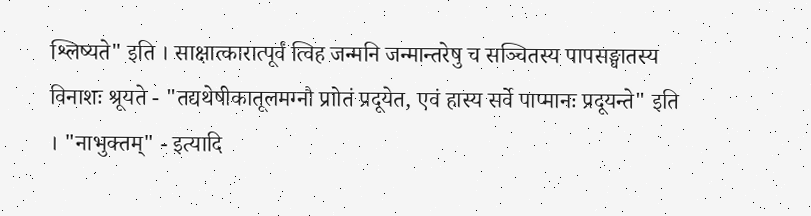श्लिष्यते" इति । साक्षात्कारात्पूर्वं त्विह जन्मनि जन्मान्तरेषु च सञ्चितस्य पापसङ्घातस्य विनाशः श्रूयते - "तद्यथेषीकातूलमग्नौ प्राोतं प्रदूयेत, एवं हास्य सर्वे पाप्मानः प्रदूयन्ते" इति । "नाभुक्तम्" - इत्यादि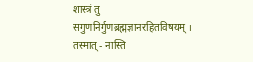शास्त्रं तु सगुणनिर्गुणब्रह्मज्ञानरहितविषयम् । तस्मात् - नास्ति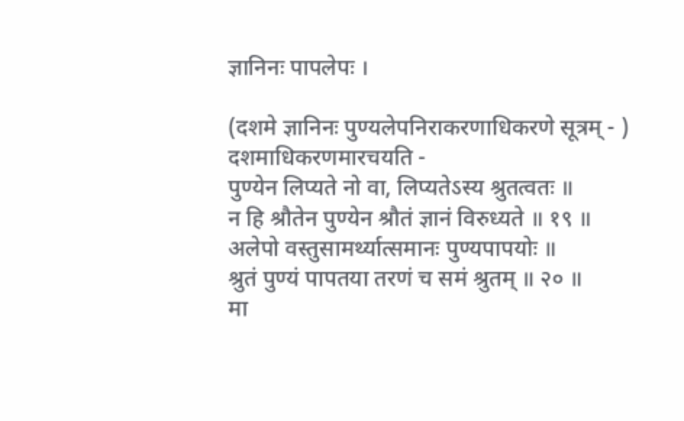ज्ञानिनः पापलेपः ।

(दशमे ज्ञानिनः पुण्यलेपनिराकरणाधिकरणे सूत्रम् - )
दशमाधिकरणमारचयति -
पुण्येन लिप्यते नो वा, लिप्यतेऽस्य श्रुतत्वतः ॥
न हि श्रौतेन पुण्येन श्रौतं ज्ञानं विरुध्यते ॥ १९ ॥
अलेपो वस्तुसामर्थ्यात्समानः पुण्यपापयोः ॥
श्रुतं पुण्यं पापतया तरणं च समं श्रुतम् ॥ २० ॥
मा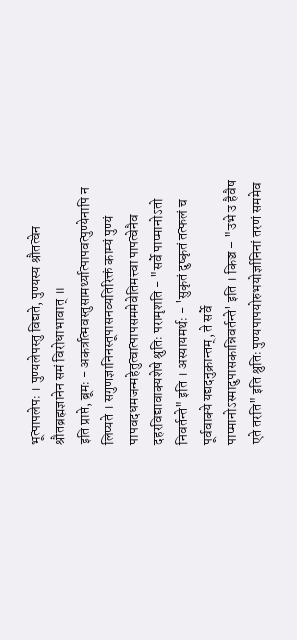भूत्पापलेपः । पुण्यलेपस्तु विद्यते, पुण्यस्य श्रौतत्वेन श्रौतब्रह्मज्ञानेन समं विरोधाभावात् ॥
इति प्राप्ते, ब्रूमः - अकर्त्रात्मवस्तुसामर्थ्यात्पापवत्पुण्येनापि न लिप्यते । सगुणज्ञानिनस्तूपासनव्यतिरिक्तं काम्यं पुण्यं पापवदधमजन्महेतुत्वात्पापसममेवेतिमत्त्वा पापत्वेनैव दहरविद्यावाक्यशेषे श्रुतिः परामृशति - "सर्वे पाप्मानोऽतो निवर्तन्ते" इति । अस्यायमर्थः - 'सुकृतं दुष्कृतं तत्फलं च पूर्ववाक्ये यद्यदनुक्रान्तम्, ते सर्वे पाप्मानोऽस्मादुपासकान्निवर्तन्ते' इति । किञ्च – "उभे उ हैवैष एते तरति" इति श्रुतिः पुण्यपापयोरुभयोर्ज्ञानिनां तरणं सममेव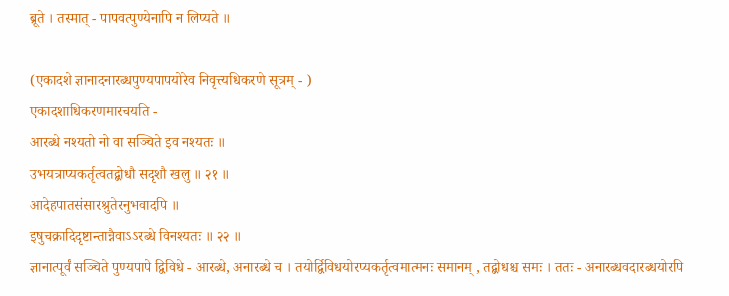ब्रूते । तस्मात् - पापवत्पुण्येनापि न लिप्यते ॥

(एकादशे ज्ञानादनारब्धपुण्यपापयोरेव निवृत्त्यधिकरणे सूत्रम् - )
एकादशाधिकरणमारचयति -
आरब्धे नश्यतो नो वा सञ्चिते इव नश्यतः ॥
उभयत्राप्यकर्तृत्वतद्बोधौ सदृशौ खलु ॥ २१ ॥
आदेहपातसंसारश्रुतेरनुभवादपि ॥
इषुचक्रादिदृष्टान्तान्नैवाऽऽरब्धे विनश्यतः ॥ २२ ॥
ज्ञानात्पूर्वं सञ्चिते पुण्यपापे द्विविधे - आरब्धे, अनारब्धे च । तयोर्द्विविधयोरप्यकर्तृत्वमात्मनः समानम् , तद्बोधश्च समः । ततः - अनारब्धवदारब्धयोरपि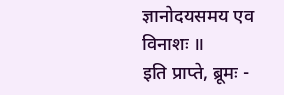ज्ञानोदयसमय एव विनाशः ॥
इति प्राप्ते, ब्रूमः -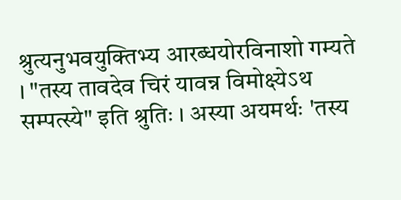श्रुत्यनुभवयुक्तिभ्य आरब्धयोरविनाशो गम्यते । "तस्य तावदेव चिरं यावन्न विमोक्ष्येऽथ सम्पत्स्ये" इति श्रुतिः । अस्या अयमर्थः 'तस्य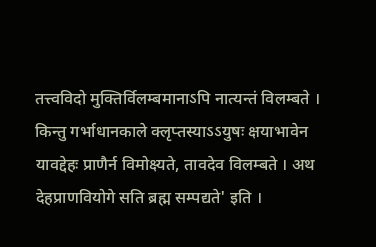तत्त्वविदो मुक्तिर्विलम्बमानाऽपि नात्यन्तं विलम्बते । किन्तु गर्भाधानकाले क्लृप्तस्याऽऽयुषः क्षयाभावेन यावद्देहः प्राणैर्न विमोक्ष्यते, तावदेव विलम्बते । अथ देहप्राणवियोगे सति ब्रह्म सम्पद्यते' इति ।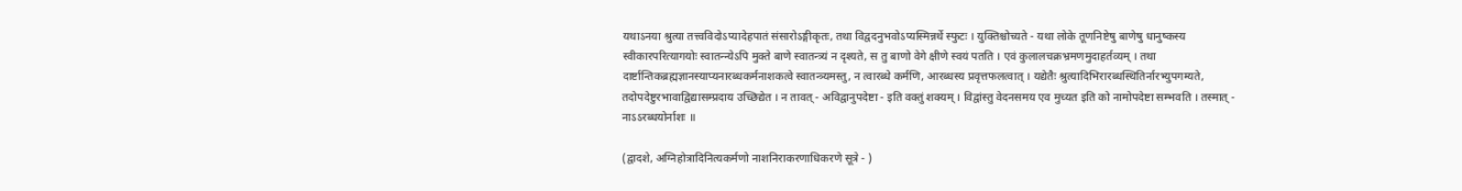यथाऽनया श्रुत्या तत्त्वविदोऽप्यादेहपातं संसारोऽङ्गीकृतः, तथा विद्वदनुभवोऽप्यस्मिन्नर्थे स्फुटः । युक्तिश्चोच्यते - यथा लोके तूणनिष्टेषु बाणेषु धानुष्कस्य स्वीकारपरित्यागयोः स्वातन्न्येऽपि मुक्ते बाणे स्वातन्त्र्यं न दृश्यते, स तु बाणो वेगे क्षीणे स्वयं पतति । एवं कुलालचक्रभ्रमणमुदाहर्तव्यम् । तथा दार्ष्टान्तिकब्रह्मज्ञानस्याप्यनारब्धकर्मनाशकत्वे स्वातन्त्र्यमस्तु, न त्वारब्धे कर्मणि, आरब्धस्य प्रवृत्तफलत्वात् । यद्येतैः श्रुत्यादिभिरारब्धस्थितिर्नारभ्युपगम्यते, तदोपदेष्टुरभावाद्विद्यासम्प्रदाय उच्छिद्येत । न तावत् - अविद्वानुपदेष्टा - इति वक्तुं शक्यम् । विद्वांस्तु वेदनसमय एव मुच्यत इति को नामोपदेष्टा सम्भवति । तस्मात् - नाऽऽरब्धयोर्नाशः ॥

(द्वादशे, अग्निहोत्रादिनित्यकर्मणो नाशनिराकरणाधिकरणे सूत्रे - )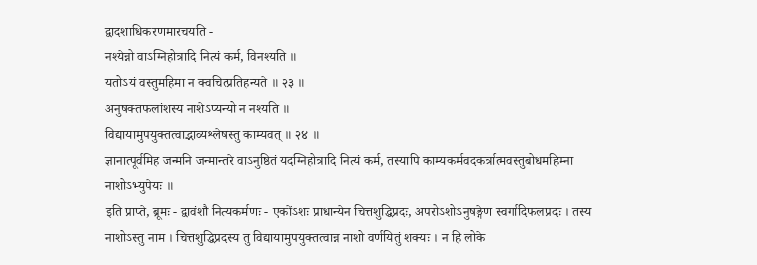द्वादशाधिकरणमारचयति -
नश्येन्नो वाऽग्निहोत्रादि नित्यं कर्म, विनश्यति ॥
यतोऽयं वस्तुमहिमा न क्वचित्प्रतिहन्यते ॥ २३ ॥
अनुषक्तफलांशस्य नाशेऽप्यन्यो न नश्यति ॥
विद्यायामुपयुक्तत्वाद्भाव्यश्लेषस्तु काम्यवत् ॥ २४ ॥
ज्ञानात्पूर्वमिह जन्मनि जन्मान्तरे वाऽनुष्ठितं यदग्निहोत्रादि नित्यं कर्म, तस्यापि काम्यकर्मवदकर्त्रात्मवस्तुबोधमहिम्ना नाशोऽभ्युपेयः ॥
इति प्राप्ते, ब्रूमः - द्वावंशौ नित्यकर्मणः - एकोंऽशः प्राधान्येन चित्तशुद्धिप्रदः, अपरोऽशोऽनुषङ्गेण स्वर्गादिफलप्रदः । तस्य नाशोऽस्तु नाम । चित्तशुद्धिप्रदस्य तु विद्यायामुपयुक्तत्वान्न नाशो वर्णयितुं शक्यः । न हि लोके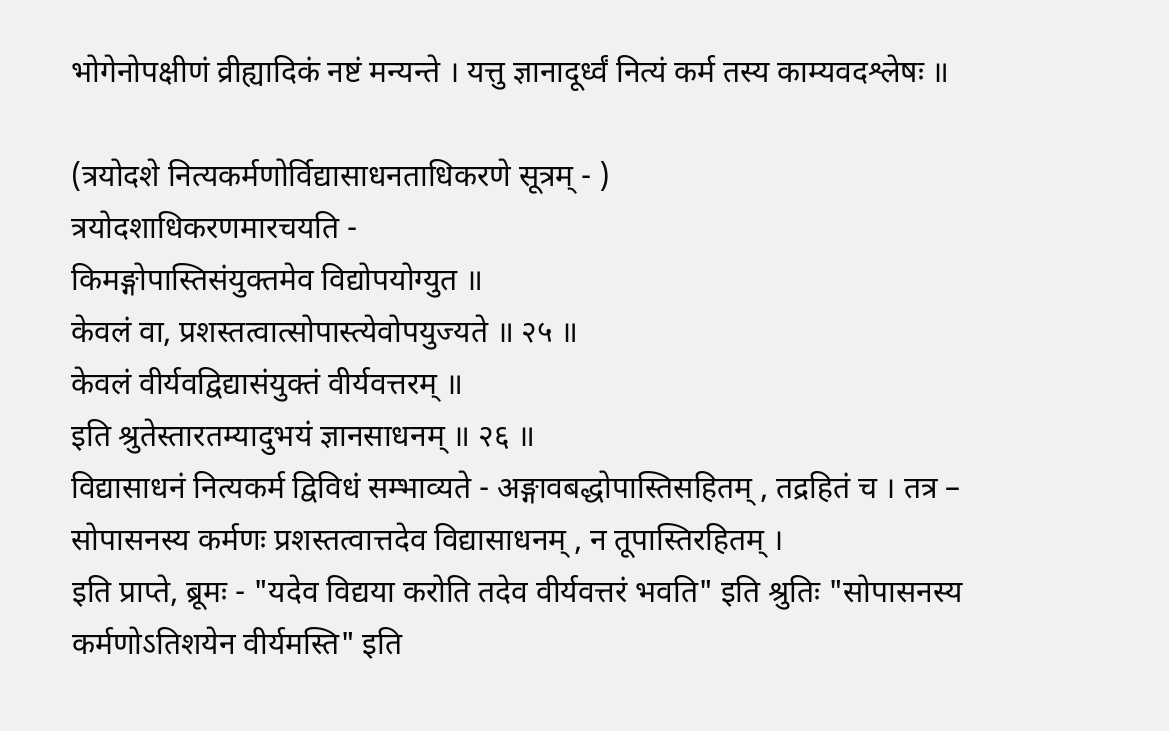भोगेनोपक्षीणं व्रीह्यादिकं नष्टं मन्यन्ते । यत्तु ज्ञानादूर्ध्वं नित्यं कर्म तस्य काम्यवदश्लेषः ॥

(त्रयोदशे नित्यकर्मणोर्विद्यासाधनताधिकरणे सूत्रम् - )
त्रयोदशाधिकरणमारचयति -
किमङ्गोपास्तिसंयुक्तमेव विद्योपयोग्युत ॥
केवलं वा, प्रशस्तत्वात्सोपास्त्येवोपयुज्यते ॥ २५ ॥
केवलं वीर्यवद्विद्यासंयुक्तं वीर्यवत्तरम् ॥
इति श्रुतेस्तारतम्यादुभयं ज्ञानसाधनम् ॥ २६ ॥
विद्यासाधनं नित्यकर्म द्विविधं सम्भाव्यते - अङ्गावबद्धोपास्तिसहितम् , तद्रहितं च । तत्र – सोपासनस्य कर्मणः प्रशस्तत्वात्तदेव विद्यासाधनम् , न तूपास्तिरहितम् ।
इति प्राप्ते, ब्रूमः - "यदेव विद्यया करोति तदेव वीर्यवत्तरं भवति" इति श्रुतिः "सोपासनस्य कर्मणोऽतिशयेन वीर्यमस्ति" इति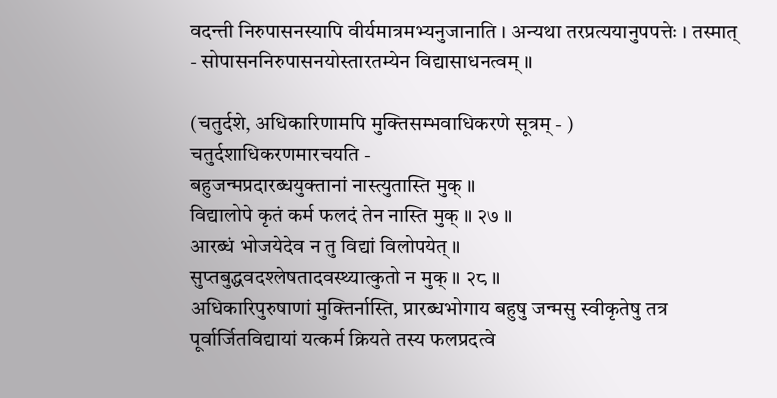वदन्ती निरुपासनस्यापि वीर्यमात्रमभ्यनुजानाति । अन्यथा तरप्रत्ययानुपपत्तेः । तस्मात् - सोपासननिरुपासनयोस्तारतम्येन विद्यासाधनत्वम् ॥

(चतुर्दशे, अधिकारिणामपि मुक्तिसम्भवाधिकरणे सूत्रम् - )
चतुर्दशाधिकरणमारचयति -
बहुजन्मप्रदारब्धयुक्तानां नास्त्युतास्ति मुक् ॥
विद्यालोपे कृतं कर्म फलदं तेन नास्ति मुक् ॥ २७ ॥
आरब्धं भोजयेदेव न तु विद्यां विलोपयेत् ॥
सुप्तबुद्धवदश्लेषतादवस्थ्यात्कुतो न मुक् ॥ २८ ॥
अधिकारिपुरुषाणां मुक्तिर्नास्ति, प्रारब्धभोगाय बहुषु जन्मसु स्वीकृतेषु तत्र पूर्वार्जितविद्यायां यत्कर्म क्रियते तस्य फलप्रदत्वे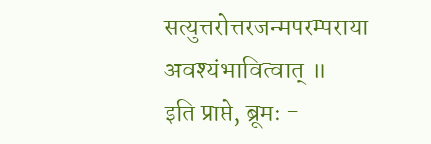सत्युत्तरोत्तरजन्मपरम्पराया अवश्यंभावित्वात् ॥
इति प्राप्ते, ब्रूमः -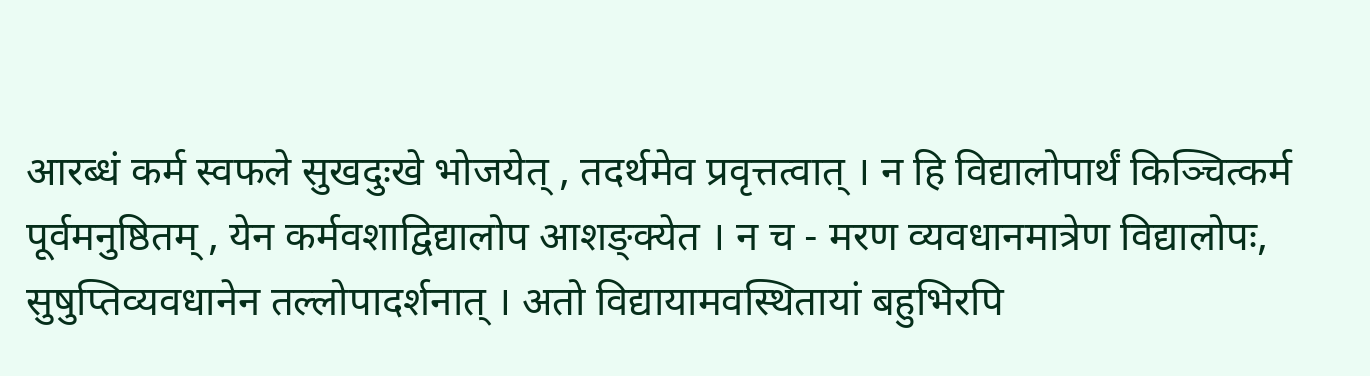आरब्धं कर्म स्वफले सुखदुःखे भोजयेत् , तदर्थमेव प्रवृत्तत्वात् । न हि विद्यालोपार्थं किञ्चित्कर्म पूर्वमनुष्ठितम् , येन कर्मवशाद्विद्यालोप आशङ्क्येत । न च - मरण व्यवधानमात्रेण विद्यालोपः, सुषुप्तिव्यवधानेन तल्लोपादर्शनात् । अतो विद्यायामवस्थितायां बहुभिरपि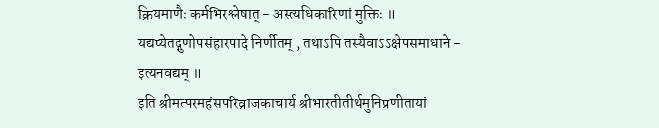क्रियमाणैः कर्मभिरश्लेषात् - अस्त्यधिकारिणां मुक्तिः ॥
यद्यप्येतद्गुणोपसंहारपादे निर्णीतम् , तथाऽपि तस्यैवाऽऽक्षेपसमाधाने - इत्यनवद्यम् ॥
इति श्रीमत्परमहंसपरिव्राजकाचार्य श्रीभारतीतीर्थमुनिप्रणीतायां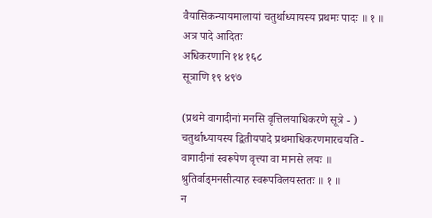वैयासिकन्यायमालायां चतुर्थाध्यायस्य प्रथमः पादः ॥ १ ॥
अत्र पादे आदितः
अधिकरणानि १४ १६८
सूत्राणि १९ ४९७

(प्रथमे वागादीनां मनसि वृत्तिलयाधिकरणे सूत्रे - )
चतुर्थाध्यायस्य द्वितीयपादे प्रथमाधिकरणमारचयति -
वागादीनां स्वरूपेण वृत्त्या वा मानसे लयः ॥
श्रुतिर्वाड्मनसीत्याह स्वरूपविलयस्ततः ॥ १ ॥
न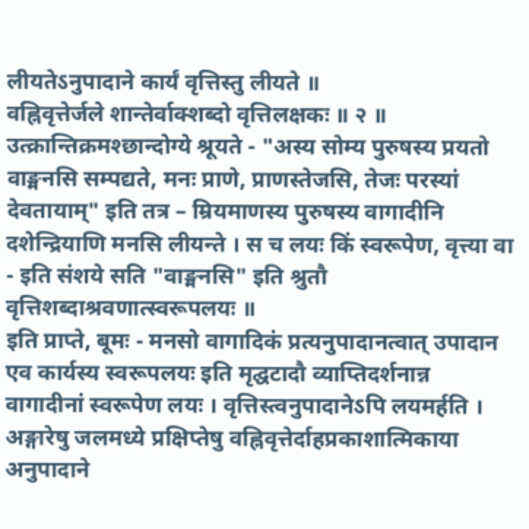लीयतेऽनुपादाने कार्यं वृत्तिस्तु लीयते ॥
वह्निवृत्तेर्जले शान्तेर्वाक्शब्दो वृत्तिलक्षकः ॥ २ ॥
उत्क्रान्तिक्रमश्छान्दोग्ये श्रूयते - "अस्य सोम्य पुरुषस्य प्रयतो वाङ्मनसि सम्पद्यते, मनः प्राणे, प्राणस्तेजसि, तेजः परस्यां देवतायाम्" इति तत्र – म्रियमाणस्य पुरुषस्य वागादीनि दशेन्द्रियाणि मनसि लीयन्ते । स च लयः किं स्वरूपेण, वृत्त्या वा - इति संशये सति "वाङ्मनसि" इति श्रुतौ वृत्तिशब्दाश्रवणात्स्वरूपलयः ॥
इति प्राप्ते, बूमः - मनसो वागादिकं प्रत्यनुपादानत्वात् उपादान एव कार्यस्य स्वरूपलयः इति मृद्घटादौ व्याप्तिदर्शनान्न वागादीनां स्वरूपेण लयः । वृत्तिस्त्वनुपादानेऽपि लयमर्हति । अङ्गारेषु जलमध्ये प्रक्षिप्तेषु वह्निवृत्तेर्दाहप्रकाशात्मिकाया अनुपादाने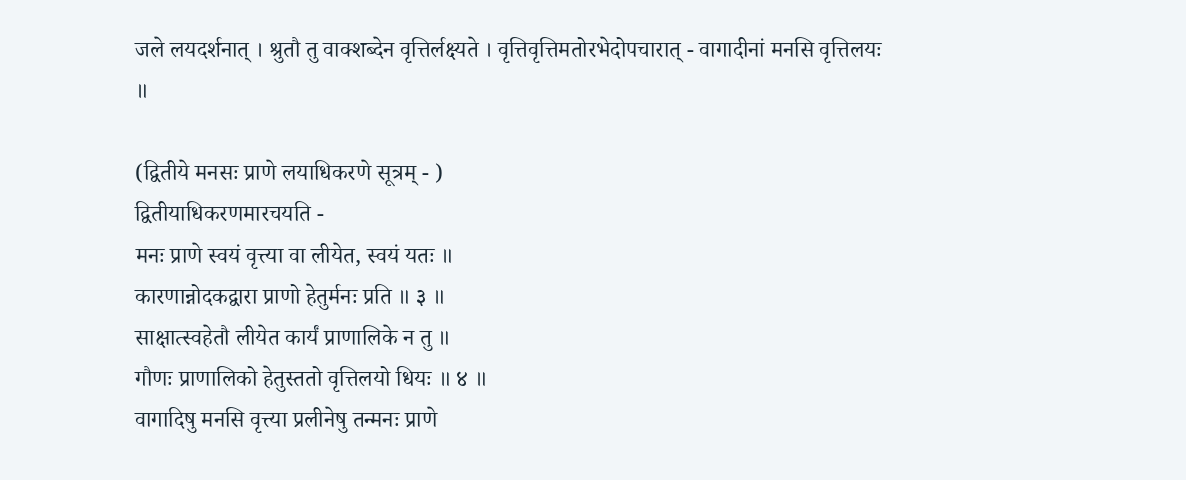जले लयदर्शनात् । श्रुतौ तु वाक्शब्देन वृत्तिर्लक्ष्यते । वृत्तिवृत्तिमतोरभेदोपचारात् - वागादीनां मनसि वृत्तिलयः ॥

(द्वितीये मनसः प्राणे लयाधिकरणे सूत्रम् - )
द्वितीयाधिकरणमारचयति -
मनः प्राणे स्वयं वृत्त्या वा लीयेत, स्वयं यतः ॥
कारणान्नोदकद्वारा प्राणो हेतुर्मनः प्रति ॥ ३ ॥
साक्षात्स्वहेतौ लीयेत कार्यं प्राणालिके न तु ॥
गौणः प्राणालिको हेतुस्ततो वृत्तिलयो धियः ॥ ४ ॥
वागादिषु मनसि वृत्त्या प्रलीनेषु तन्मनः प्राणे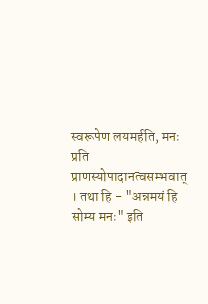स्वरूपेण लयमर्हति, मनः प्रति प्राणस्योपादानत्वसम्भवात् । तथा हि - "अन्नमयं हि सोम्य मनः" इति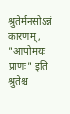श्रुतेर्मनसोऽन्नं कारणम् , "आपोमयः प्राणः" इति श्रुतेश्च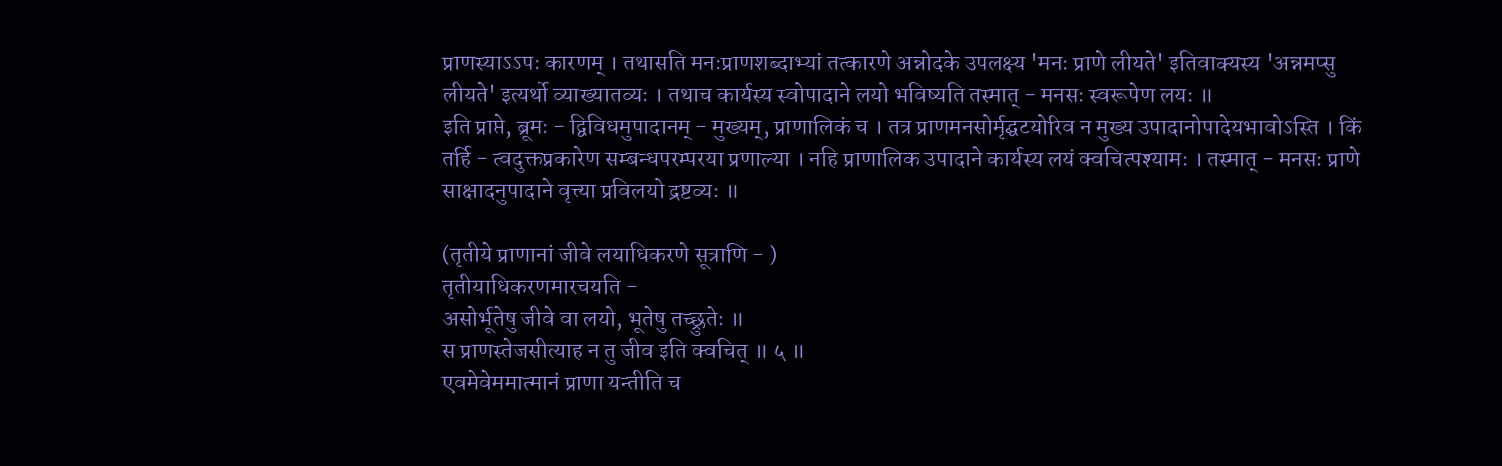प्राणस्याऽऽपः कारणम् । तथासति मनःप्राणशब्दाभ्यां तत्कारणे अन्नोदके उपलक्ष्य 'मनः प्राणे लीयते' इतिवाक्यस्य 'अन्नमप्सु लीयते' इत्यर्थो व्याख्यातव्यः । तथाच कार्यस्य स्वोपादाने लयो भविष्यति तस्मात् - मनसः स्वरूपेण लयः ॥
इति प्राप्ते, ब्रूमः - द्विविधमुपादानम् - मुख्यम्, प्राणालिकं च । तत्र प्राणमनसोर्मृद्घटयोरिव न मुख्य उपादानोपादेयभावोऽस्ति । किं तर्हि - त्वदुक्तप्रकारेण सम्बन्धपरम्परया प्रणाल्या । नहि प्राणालिक उपादाने कार्यस्य लयं क्वचित्पश्यामः । तस्मात् - मनसः प्राणे साक्षादनुपादाने वृत्त्या प्रविलयो द्रष्टव्यः ॥

(तृतीये प्राणानां जीवे लयाधिकरणे सूत्राणि - )
तृतीयाधिकरणमारचयति -
असोर्भूतेषु जीवे वा लयो, भूतेषु तच्छ्रुतेः ॥
स प्राणस्तेजसीत्याह न तु जीव इति क्वचित् ॥ ५ ॥
एवमेवेममात्मानं प्राणा यन्तीति च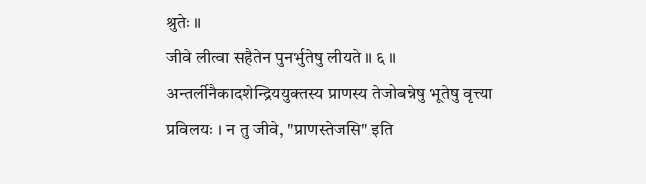श्रुतेः ॥
जीवे लीत्वा सहैतेन पुनर्भुतेषु लीयते ॥ ६ ॥
अन्तर्लीनैकादशेन्द्रिययुक्तस्य प्राणस्य तेजोबन्नेषु भूतेषु वृत्त्या प्रविलयः । न तु जीवे, "प्राणस्तेजसि" इति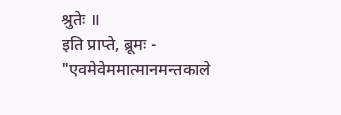श्रुतेः ॥
इति प्राप्ते, ब्रूमः - "एवमेवेममात्मानमन्तकाले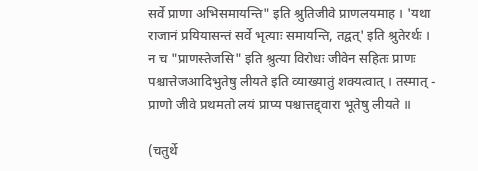सर्वे प्राणा अभिसमायन्ति" इति श्रुतिजीवे प्राणलयमाह । 'यथा राजानं प्रयियासन्तं सर्वे भृत्याः समायन्ति, तद्वत्' इति श्रुतेरर्थः । न च "प्राणस्तेजसि" इति श्रुत्या विरोधः जीवेन सहितः प्राणः पश्चात्तेजआदिभुतेषु लीयते इति व्याख्यातुं शक्यत्वात् । तस्मात् - प्राणो जीवे प्रथमतो लयं प्राप्य पश्चात्तद्द्वारा भूतेषु लीयते ॥

(चतुर्थे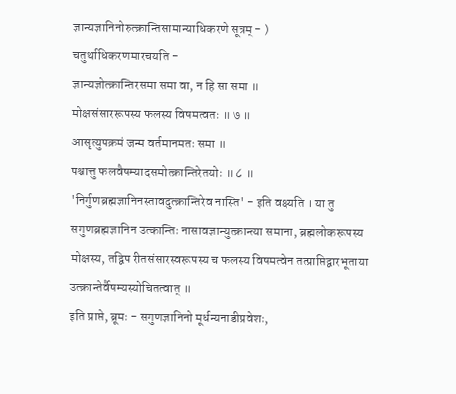ज्ञान्यज्ञानिनोरुत्क्रान्तिसामान्याधिकरणे सूत्रम् - )
चतुर्थाधिकरणमारचयति -
ज्ञान्यज्ञोत्क्रान्तिरसमा समा वा, न हि सा समा ॥
मोक्षसंसाररूपस्य फलस्य विषमत्वतः ॥ ७ ॥
आसृत्युपक्रमं जन्म वर्तमानमतः समा ॥
पश्चात्तु फलवैषम्यादसमोत्क्रान्तिरेतयोः ॥ ८ ॥
'निर्गुणब्रह्मज्ञानिनस्तावदुत्क्रान्तिरेव नास्ति' - इति वक्ष्यति । या तु सगुणब्रह्मज्ञानिन उत्कान्तिः नासावज्ञान्युत्क्रान्त्या समाना, ब्रह्मलोकरूपस्य मोक्षस्य, तद्विप रीतसंसारस्वरूपस्य च फलस्य विषमत्वेन तत्प्राप्तिद्वारभूताया उत्क्रान्तेर्वैषम्यस्योचितत्वात् ॥
इति प्राप्ते, ब्रूमः - सगुणज्ञानिनो मूर्धन्यनाडीप्रवेशः,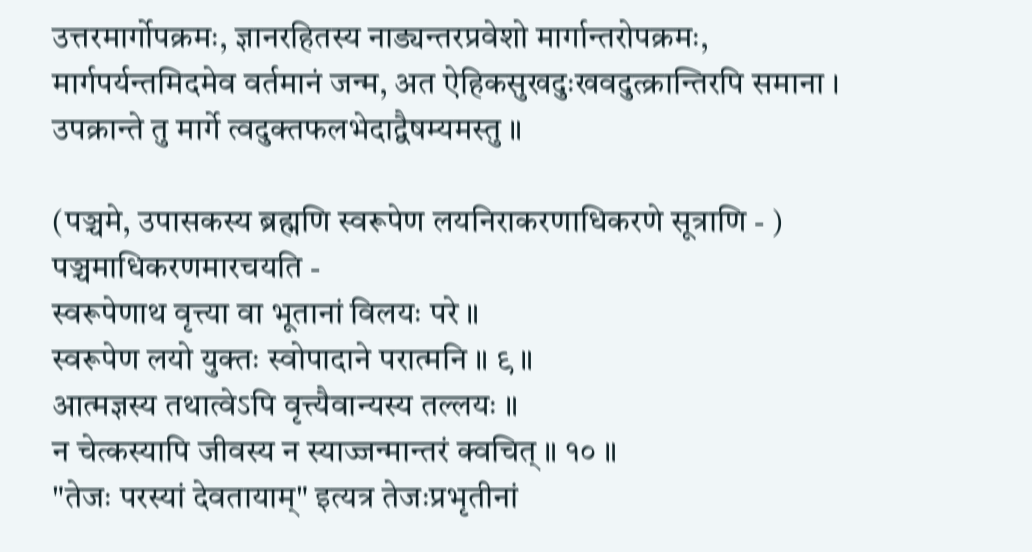उत्तरमार्गोपक्रमः, ज्ञानरहितस्य नाड्यन्तरप्रवेशो मार्गान्तरोपक्रमः, मार्गपर्यन्तमिदमेव वर्तमानं जन्म, अत ऐहिकसुखदुःखवदुत्क्रान्तिरपि समाना । उपक्रान्ते तु मार्गे त्वदुक्तफलभेदाद्वैषम्यमस्तु ॥

(पञ्चमे, उपासकस्य ब्रह्मणि स्वरूपेण लयनिराकरणाधिकरणे सूत्राणि - )
पञ्चमाधिकरणमारचयति -
स्वरूपेणाथ वृत्त्या वा भूतानां विलयः परे ॥
स्वरूपेण लयो युक्तः स्वोपादाने परात्मनि ॥ ९ ॥
आत्मज्ञस्य तथात्वेऽपि वृत्त्यैवान्यस्य तल्लयः ॥
न चेत्कस्यापि जीवस्य न स्याज्जन्मान्तरं क्वचित् ॥ १० ॥
"तेजः परस्यां देवतायाम्" इत्यत्र तेजःप्रभृतीनां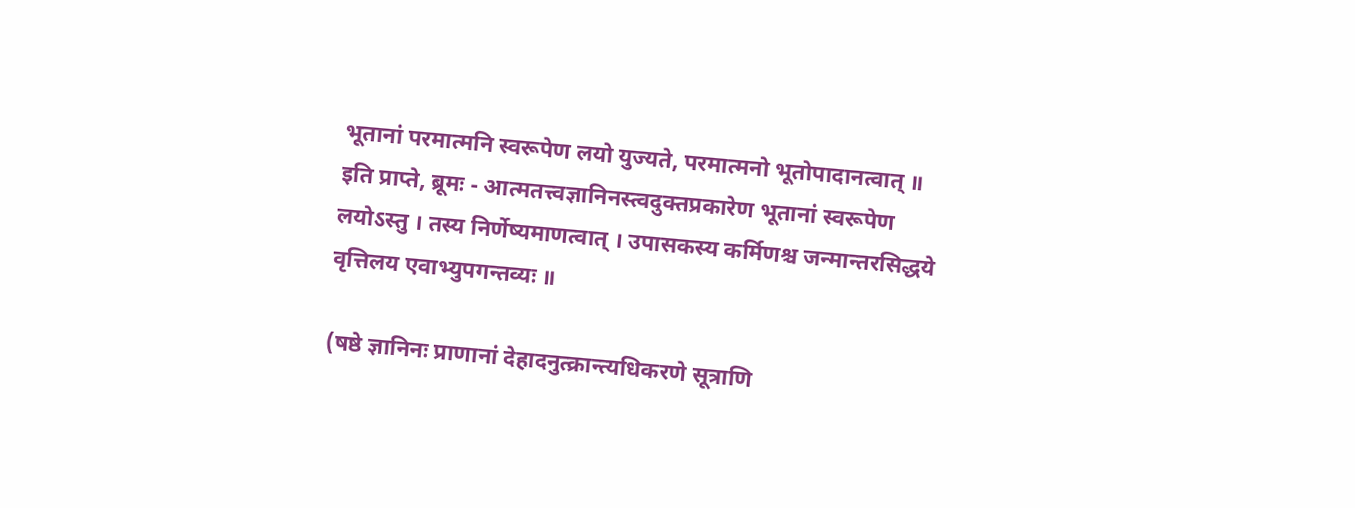भूतानां परमात्मनि स्वरूपेण लयो युज्यते, परमात्मनो भूतोपादानत्वात् ॥
इति प्राप्ते, ब्रूमः - आत्मतत्त्वज्ञानिनस्त्वदुक्तप्रकारेण भूतानां स्वरूपेण लयोऽस्तु । तस्य निर्णेष्यमाणत्वात् । उपासकस्य कर्मिणश्च जन्मान्तरसिद्धये वृत्तिलय एवाभ्युपगन्तव्यः ॥

(षष्ठे ज्ञानिनः प्राणानां देहादनुत्क्रान्त्यधिकरणे सूत्राणि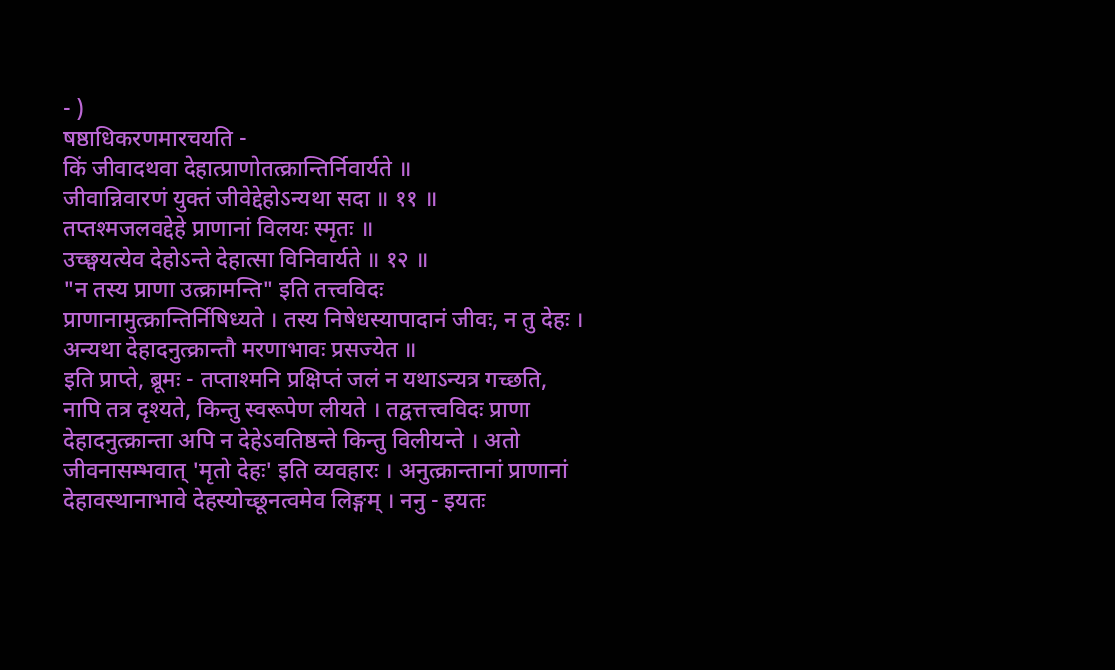- )
षष्ठाधिकरणमारचयति -
किं जीवादथवा देहात्प्राणोतत्क्रान्तिर्निवार्यते ॥
जीवान्निवारणं युक्तं जीवेद्देहोऽन्यथा सदा ॥ ११ ॥
तप्तश्मजलवद्देहे प्राणानां विलयः स्मृतः ॥
उच्छ्वयत्येव देहोऽन्ते देहात्सा विनिवार्यते ॥ १२ ॥
"न तस्य प्राणा उत्क्रामन्ति" इति तत्त्वविदः प्राणानामुत्क्रान्तिर्निषिध्यते । तस्य निषेधस्यापादानं जीवः, न तु देहः । अन्यथा देहादनुत्क्रान्तौ मरणाभावः प्रसज्येत ॥
इति प्राप्ते, ब्रूमः - तप्ताश्मनि प्रक्षिप्तं जलं न यथाऽन्यत्र गच्छति, नापि तत्र दृश्यते, किन्तु स्वरूपेण लीयते । तद्वत्तत्त्वविदः प्राणा देहादनुत्क्रान्ता अपि न देहेऽवतिष्ठन्ते किन्तु विलीयन्ते । अतो जीवनासम्भवात् 'मृतो देहः' इति व्यवहारः । अनुत्क्रान्तानां प्राणानां देहावस्थानाभावे देहस्योच्छूनत्वमेव लिङ्गम् । ननु - इयतः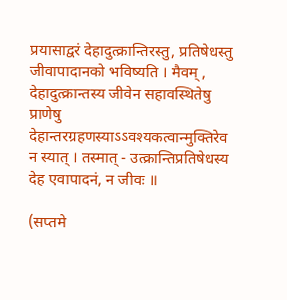प्रयासाद्वरं देहादुत्क्रान्तिरस्तु, प्रतिषेधस्तु जीवापादानको भविष्यति । मैवम् , देहादुत्क्रान्तस्य जीवेन सहावस्थितेषु प्राणेषु देहान्तरग्रहणस्याऽऽवश्यकत्वान्मुक्तिरेव न स्यात् । तस्मात् - उत्क्रान्तिप्रतिषेधस्य देह एवापादनं, न जीवः ॥

(सप्तमे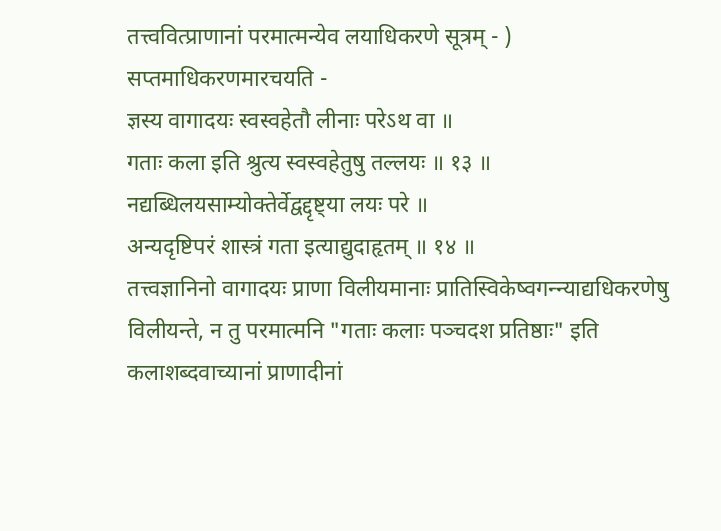तत्त्ववित्प्राणानां परमात्मन्येव लयाधिकरणे सूत्रम् - )
सप्तमाधिकरणमारचयति -
ज्ञस्य वागादयः स्वस्वहेतौ लीनाः परेऽथ वा ॥
गताः कला इति श्रुत्य स्वस्वहेतुषु तल्लयः ॥ १३ ॥
नद्यब्धिलयसाम्योक्तेर्वेद्वद्दृष्ट्या लयः परे ॥
अन्यदृष्टिपरं शास्त्रं गता इत्याद्युदाहृतम् ॥ १४ ॥
तत्त्वज्ञानिनो वागादयः प्राणा विलीयमानाः प्रातिस्विकेष्वगन्न्याद्यधिकरणेषु विलीयन्ते, न तु परमात्मनि "गताः कलाः पञ्चदश प्रतिष्ठाः" इति कलाशब्दवाच्यानां प्राणादीनां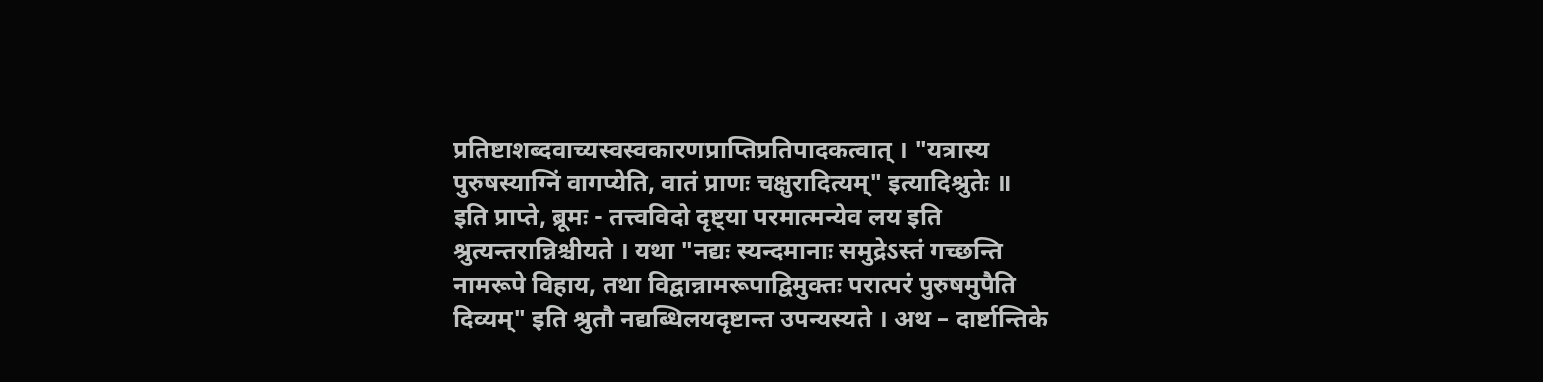प्रतिष्टाशब्दवाच्यस्वस्वकारणप्राप्तिप्रतिपादकत्वात् । "यत्रास्य पुरुषस्याग्निं वागप्येति, वातं प्राणः चक्षुरादित्यम्" इत्यादिश्रुतेः ॥
इति प्राप्ते, ब्रूमः - तत्त्वविदो दृष्ट्या परमात्मन्येव लय इति श्रुत्यन्तरान्निश्चीयते । यथा "नद्यः स्यन्दमानाः समुद्रेऽस्तं गच्छन्ति नामरूपे विहाय, तथा विद्वान्नामरूपाद्विमुक्तः परात्परं पुरुषमुपैति दिव्यम्" इति श्रुतौ नद्यब्धिलयदृष्टान्त उपन्यस्यते । अथ – दार्ष्टान्तिके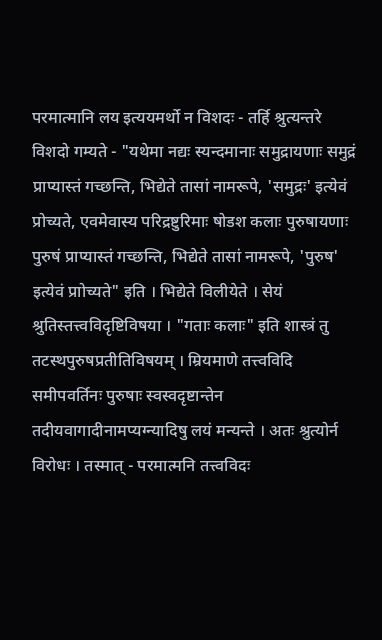परमात्मानि लय इत्ययमर्थो न विशदः - तर्हि श्रुत्यन्तरे विशदो गम्यते - "यथेमा नद्यः स्यन्दमानाः समुद्रायणाः समुद्रं प्राप्यास्तं गच्छन्ति, भिद्येते तासां नामरूपे, 'समुद्रः' इत्येवं प्रोच्यते, एवमेवास्य परिद्रष्टुरिमाः षोडश कलाः पुरुषायणाः पुरुषं प्राप्यास्तं गच्छन्ति, भिद्येते तासां नामरूपे, 'पुरुष' इत्येवं प्राोच्यते" इति । भिद्येते विलीयेते । सेयं श्रुतिस्तत्त्वविदृष्टिविषया । "गताः कलाः" इति शास्त्रं तु तटस्थपुरुषप्रतीतिविषयम् । म्रियमाणे तत्त्वविदि समीपवर्तिनः पुरुषाः स्वस्वदृष्टान्तेन तदीयवागादीनामप्यग्न्यादिषु लयं मन्यन्ते । अतः श्रुत्योर्न विरोधः । तस्मात् - परमात्मनि तत्त्वविदः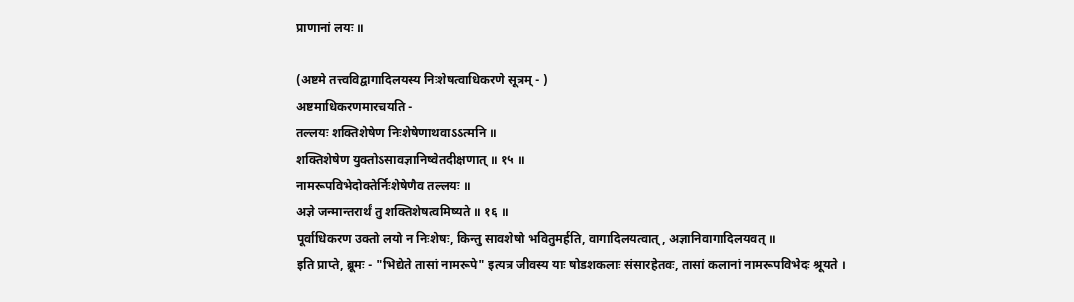प्राणानां लयः ॥

(अष्टमे तत्त्वविद्वागादिलयस्य निःशेषत्वाधिकरणे सूत्रम् - )
अष्टमाधिकरणमारचयति -
तल्लयः शक्तिशेषेण निःशेषेणाथवाऽऽत्मनि ॥
शक्तिशेषेण युक्तोऽसावज्ञानिष्वेतदीक्षणात् ॥ १५ ॥
नामरूपविभेदोक्तेर्निःशेषेणैव तल्लयः ॥
अज्ञे जन्मान्तरार्थं तु शक्तिशेषत्वमिष्यते ॥ १६ ॥
पूर्वाधिकरण उक्तो लयो न निःशेषः, किन्तु सावशेषो भवितुमर्हति, वागादिलयत्वात् , अज्ञानिवागादिलयवत् ॥
इति प्राप्ते, ब्रूमः - "भिद्येते तासां नामरूपे" इत्यत्र जीवस्य याः षोडशकलाः संसारहेतवः, तासां कलानां नामरूपविभेदः श्रूयते ।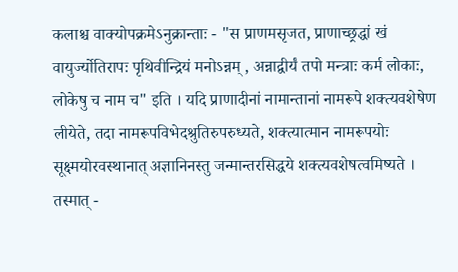कलाश्च वाक्योपक्रमेऽनुक्रान्ताः - "स प्राणमसृजत, प्राणाच्छ्रद्धां खं वायुर्ज्योतिरापः पृथिवीन्द्रियं मनोऽन्नम् , अन्नाद्वीर्यं तपो मन्त्राः कर्म लोकाः, लोकेषु च नाम च" इति । यदि प्राणादीनां नामान्तानां नामरूपे शक्त्यवशेषेण लीयेते, तदा नामरूपविभेदश्रुतिरुपरुध्यते, शक्त्यात्मान नामरूपयोः सूक्ष्मयोरवस्थानात् अज्ञानिनस्तु जन्मान्तरसिद्धये शक्त्यवशेषत्वमिष्यते । तस्मात् -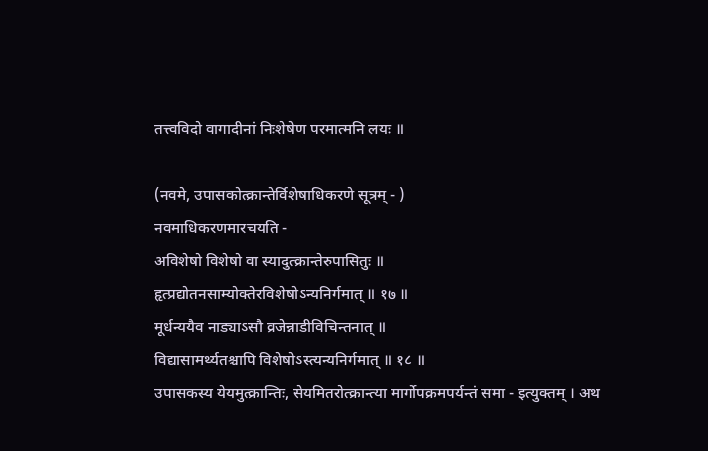तत्त्वविदो वागादीनां निःशेषेण परमात्मनि लयः ॥

(नवमे, उपासकोत्क्रान्तेर्विशेषाधिकरणे सूत्रम् - )
नवमाधिकरणमारचयति -
अविशेषो विशेषो वा स्यादुत्क्रान्तेरुपासितुः ॥
हृत्प्रद्योतनसाम्योक्तेरविशेषोऽन्यनिर्गमात् ॥ १७ ॥
मूर्धन्ययैव नाड्याऽसौ व्रजेन्नाडीविचिन्तनात् ॥
विद्यासामर्थ्यतश्चापि विशेषोऽस्त्यन्यनिर्गमात् ॥ १८ ॥
उपासकस्य येयमुत्क्रान्तिः, सेयमितरोत्क्रान्त्या मार्गोपक्रमपर्यन्तं समा - इत्युक्तम् । अथ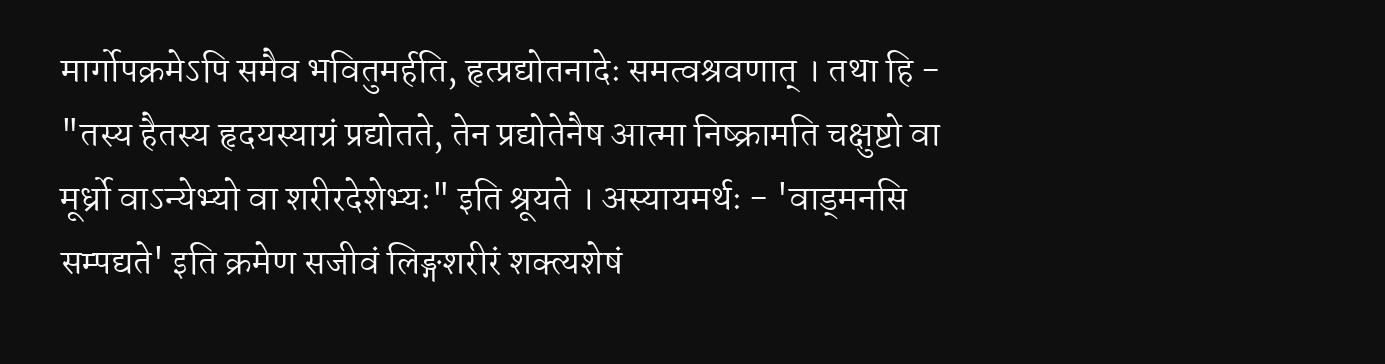मार्गोपक्रमेऽपि समैव भवितुमर्हति, हृत्प्रद्योतनादेः समत्वश्रवणात् । तथा हि - "तस्य हैतस्य हृदयस्याग्रं प्रद्योतते, तेन प्रद्योतेनैष आत्मा निष्क्रामति चक्षुष्टो वा मूर्ध्रो वाऽन्येभ्यो वा शरीरदेशेभ्यः" इति श्रूयते । अस्यायमर्थः - 'वाड्मनसि सम्पद्यते' इति क्रमेण सजीवं लिङ्गशरीरं शक्त्यशेषं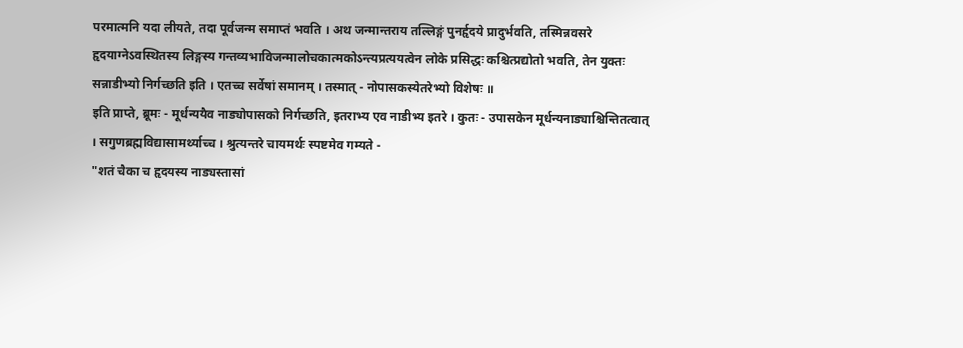परमात्मनि यदा लीयते, तदा पूर्वजन्म समाप्तं भवति । अथ जन्मान्तराय तल्लिङ्गं पुनर्हृदये प्रादुर्भवति, तस्मिन्नवसरे हृदयाग्नेऽवस्थितस्य लिङ्गस्य गन्तव्यभाविजन्मालोचकात्मकोऽन्त्यप्रत्ययत्वेन लोके प्रसिद्धः कश्चित्प्रद्योतो भवति, तेन युक्तः सन्नाडीभ्यो निर्गच्छति इति । एतच्च सर्वेषां समानम् । तस्मात् - नोपासकस्येतरेभ्यो विशेषः ॥
इति प्राप्ते, ब्रूमः - मूर्धन्ययैव नाड्योपासको निर्गच्छति, इतराभ्य एव नाडीभ्य इतरे । कुतः - उपासकेन मूर्धन्यनाड्याश्चिन्तितत्वात् । सगुणब्रह्मविद्यासामर्थ्याच्च । श्रुत्यन्तरे चायमर्थः स्पष्टमेव गम्यते -
"शतं चैका च हृदयस्य नाड्यस्तासां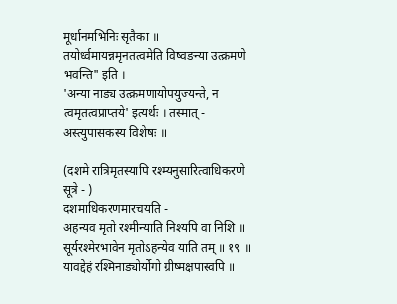मूर्धानमभिनिः सृतैका ॥
तयोर्ध्वमायन्नमृनतत्वमेति विष्वङन्या उत्क्रमणे भवन्ति" इति ।
'अन्या नाड्य उत्क्रमणायोपयुज्यन्ते, न त्वमृतत्वप्राप्तये' इत्यर्थः । तस्मात् - अस्त्युपासकस्य विशेषः ॥

(दशमे रात्रिमृतस्यापि रश्म्यनुसारित्वाधिकरणे सूत्रे - )
दशमाधिकरणमारचयति -
अहन्यव मृतो रश्मीन्याति निश्यपि वा निशि ॥
सूर्यरश्मेरभावेन मृतोऽहन्येव याति तम् ॥ १९ ॥
यावद्देहं रश्मिनाड्योर्योगो ग्रीष्मक्षपास्वपि ॥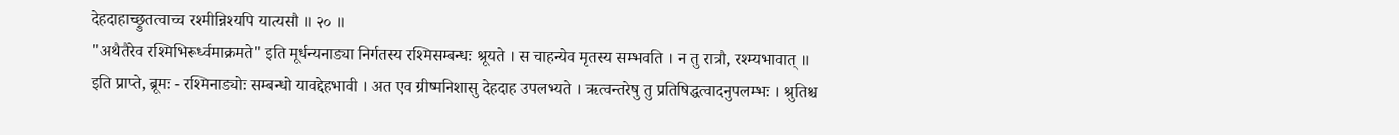देहदाहाच्छ्रुतत्वाच्च रश्मीन्निश्यपि यात्यसौ ॥ २० ॥
"अथैतैरेव रश्मिभिरूर्ध्वमाक्रमते" इति मूर्धन्यनाड्या निर्गतस्य रश्मिसम्बन्धः श्रूयते । स चाहन्येव मृतस्य सम्भवति । न तु रात्रौ, रश्म्यभावात् ॥
इति प्राप्ते, ब्रूमः - रश्मिनाड्योः सम्बन्धो यावद्देहभावी । अत एव ग्रीष्मनिशासु देहदाह उपलभ्यते । ऋत्वन्तरेषु तु प्रतिषिद्धत्वादनुपलम्भः । श्रुतिश्च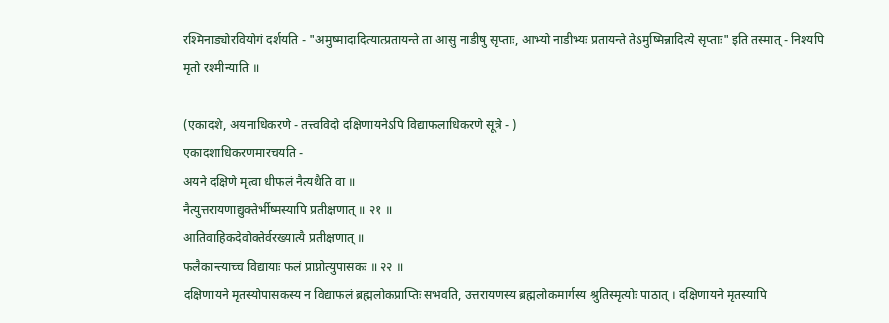रश्मिनाड्योरवियोगं दर्शयति - "अमुष्मादादित्यात्प्रतायन्ते ता आसु नाडीषु सृप्ताः, आभ्यो नाडीभ्यः प्रतायन्ते तेऽमुष्मिन्नादित्ये सृप्ताः" इति तस्मात् - निश्यपि मृतो रश्मीन्याति ॥

(एकादशे, अयनाधिकरणे - तत्त्वविदो दक्षिणायनेऽपि विद्याफलाधिकरणे सूत्रे - )
एकादशाधिकरणमारचयति -
अयने दक्षिणे मृत्वा धीफलं नैत्यथैति वा ॥
नैत्युत्तरायणाद्युक्तेर्भीष्मस्यापि प्रतीक्षणात् ॥ २१ ॥
आतिवाहिकदेवोक्तेर्वरख्यात्यै प्रतीक्षणात् ॥
फलैकान्त्याच्च विद्यायाः फलं प्राप्नोत्युपासकः ॥ २२ ॥
दक्षिणायने मृतस्योपासकस्य न विद्याफलं ब्रह्मलोकप्राप्तिः सभवति, उत्तरायणस्य ब्रह्मलोकमार्गस्य श्रुतिस्मृत्योः पाठात् । दक्षिणायने मृतस्यापि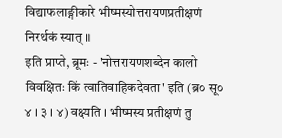विद्याफलाङ्गीकारे भीष्मस्योत्तरायणप्रतीक्षणं निरर्थकं स्यात् ॥
इति प्राप्ते, ब्रूमः - 'नोत्तरायणशब्देन कालो विवक्षितः किं त्वातिवाहिकदेवता' इति (ब्र० सू० ४ । ३ । ४) वक्ष्यति । भीष्मस्य प्रतीक्षणं तु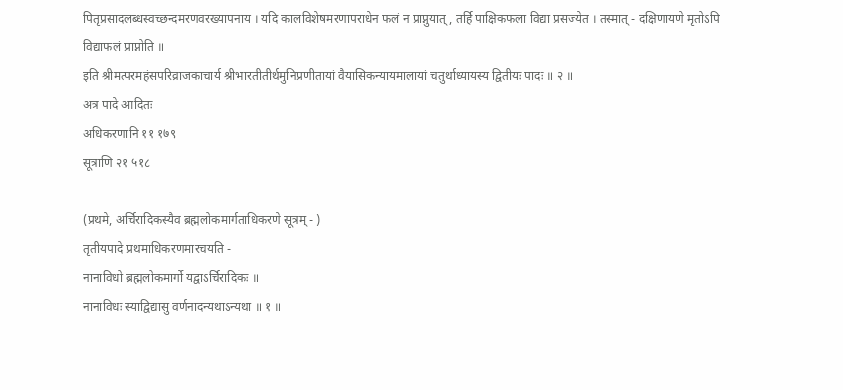पितृप्रसादलब्धस्वच्छन्दमरणवरख्यापनाय । यदि कालविशेषमरणापराधेन फलं न प्राप्नुयात् , तर्हि पाक्षिकफला विद्या प्रसज्येत । तस्मात् - दक्षिणायणे मृतोऽपि विद्याफलं प्राप्नोति ॥
इति श्रीमत्परमहंसपरिव्राजकाचार्य श्रीभारतीतीर्थमुनिप्रणीतायां वैयासिकन्यायमालायां चतुर्थाध्यायस्य द्वितीयः पादः ॥ २ ॥
अत्र पादे आदितः
अधिकरणानि ११ १७९
सूत्राणि २१ ५१८

(प्रथमे, अर्चिरादिकस्यैव ब्रह्मलोकमार्गताधिकरणे सूत्रम् - )
तृतीयपादे प्रथमाधिकरणमारचयति -
नानाविधो ब्रह्मलोकमार्गो यद्वाऽर्चिरादिकः ॥
नानाविधः स्याद्विद्यासु वर्णनादन्यथाऽन्यथा ॥ १ ॥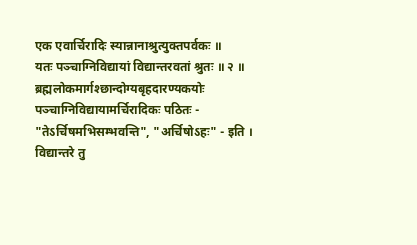एक एवार्चिरादिः स्यान्नानाश्रुत्युक्तपर्वकः ॥
यतः पञ्चाग्निविद्यायां विद्यान्तरवतां श्रुतः ॥ २ ॥
ब्रह्मलोकमार्गश्छान्दोग्यबृहदारण्यकयोः पञ्चाग्निविद्यायामर्चिरादिकः पठितः - "तेऽर्चिषमभिसम्भवन्ति", "अर्चिषोऽहः" - इति । विद्यान्तरे तु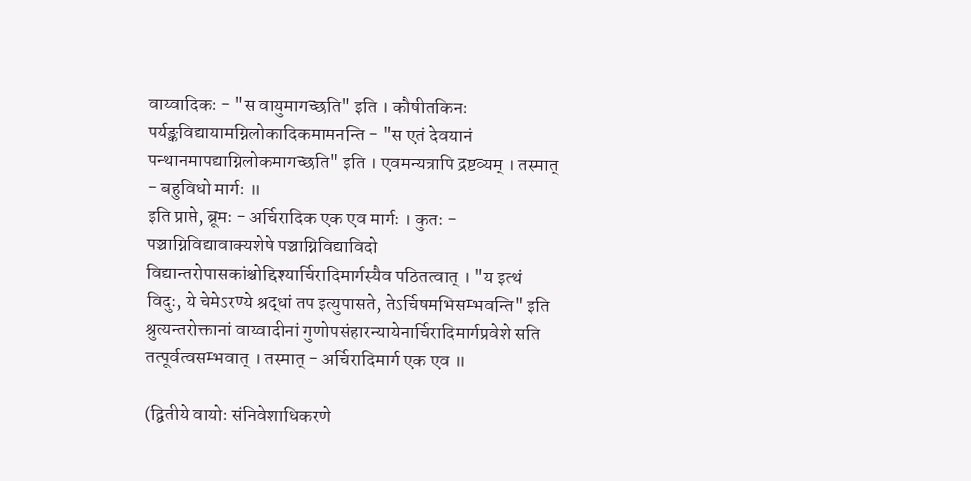वाय्वादिकः - "स वायुमागच्छति" इति । कौषीतकिनः पर्यङ्कविद्यायामग्निलोकादिकमामनन्ति - "स एतं देवयानं पन्थानमापद्याग्निलोकमागच्छति" इति । एवमन्यत्रापि द्रष्टव्यम् । तस्मात् - बहुविधो मार्गः ॥
इति प्राप्ते, ब्रूमः - अर्चिरादिक एक एव मार्गः । कुतः - पञ्चाग्निविद्यावाक्यशेषे पञ्चाग्निविद्याविदो विद्यान्तरोपासकांश्चोद्दिश्यार्चिरादिमार्गस्यैव पठितत्वात् । "य इत्थं विदुः, ये चेमेऽरण्ये श्रद्धां तप इत्युपासते, तेऽर्चिषमभिसम्भवन्ति" इति श्रुत्यन्तरोक्तानां वाय्वादीनां गुणोपसंहारन्यायेनार्चिरादिमार्गप्रवेशे सति तत्पूर्वत्वसम्भवात् । तस्मात् - अर्चिरादिमार्ग एक एव ॥

(द्वितीये वायोः संनिवेशाधिकरणे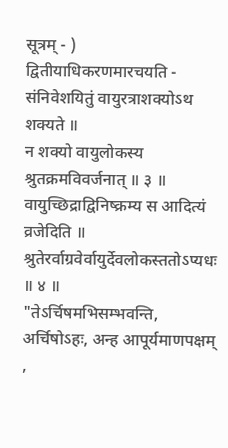सूत्रम् - )
द्वितीयाधिकरणमारचयति -
संनिवेशयितुं वायुरत्राशक्योऽथ शक्यते ॥
न शक्यो वायुलोकस्य श्रुतक्रमविवर्जनात् ॥ ३ ॥
वायुच्छिद्राद्विनिष्क्रम्य स आदित्यं व्रजेदिति ॥
श्रुतेरर्वाग्रवेर्वायुर्देवलोकस्ततोऽप्यधः ॥ ४ ॥
"तेऽर्चिषमभिसम्भवन्ति, अर्चिषोऽहः, अन्ह आपूर्यमाणपक्षम् ,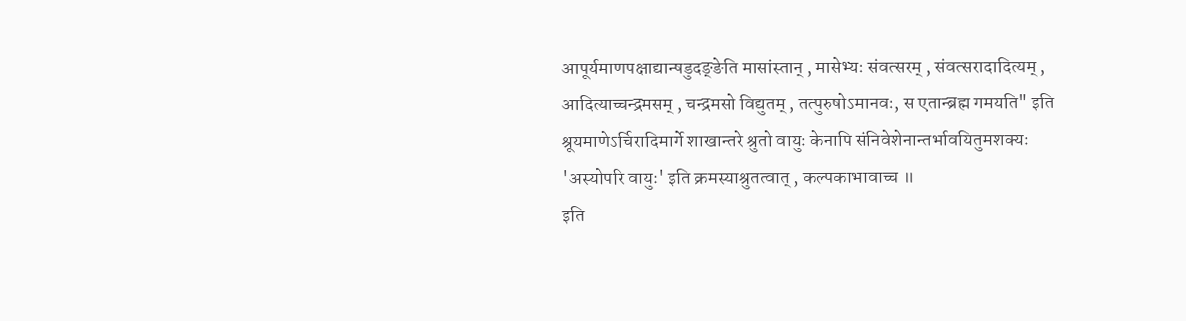आपूर्यमाणपक्षाद्यान्षडुदङ्ङेति मासांस्तान् , मासेभ्यः संवत्सरम् , संवत्सरादादित्यम् , आदित्याच्चन्द्रमसम् , चन्द्रमसो विद्युतम् , तत्पुरुषोऽमानवः, स एतान्ब्रह्म गमयति" इति श्रूयमाणेऽर्चिरादिमार्गे शाखान्तरे श्रुतो वायुः केनापि संनिवेशेनान्तर्भावयितुमशक्यः 'अस्योपरि वायुः' इति क्रमस्याश्रुतत्वात् , कल्पकाभावाच्च ॥
इति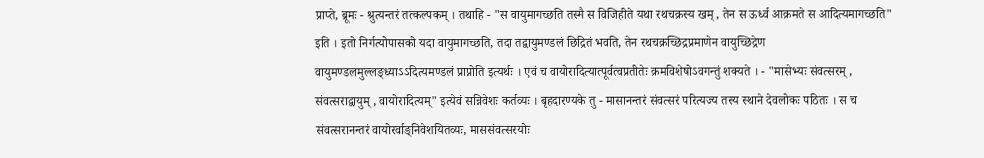प्राप्ते, ब्रूमः - श्रुत्यन्तरं तत्कल्पकम् । तथाहि - "स वायुमागच्छति तस्मै स विजिहीते यथा रथचक्रस्य खम् , तेन स ऊर्ध्व आक्रमते स आदित्यमागच्छति" इति । इतो निर्गत्योपासको यदा वायुमागच्छति, तदा तद्वायुमण्डलं छिद्रितं भवति, तेन रथचक्रच्छिद्रप्रमाणेन वायुच्छिद्रेण वायुमण्डलमुल्लङ्ध्याऽऽदित्यमण्डलं प्राप्नोति इत्यर्थः । एवं च वायोरादित्यात्पूर्वत्वप्रतीतेः क्रमविशेषोऽवगन्तुं शक्यते । - "मासेभ्यः संवत्सरम् , संवत्सराद्वायुम् , वायोरादित्यम्" इत्येवं सन्निवेशः कर्तव्यः । बृहदारण्यके तु - मासानन्तरं संवत्सरं परित्यज्य तस्य स्थाने देवलोकः पठितः । स च संवत्सरानन्तरं वायोरर्वाङ्निवेशयितव्यः, माससंवत्सरयोः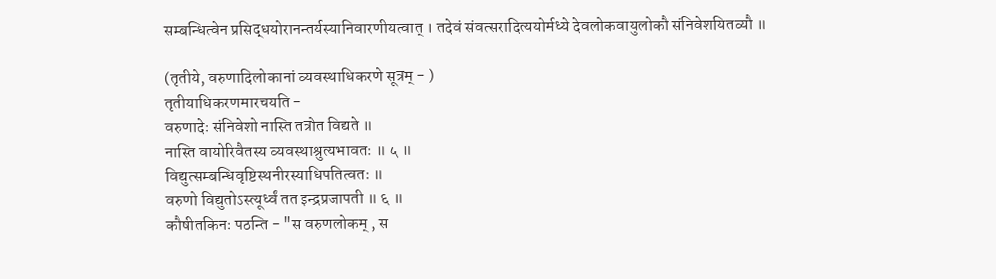सम्बन्धित्वेन प्रसिद्धयोरानन्तर्यस्यानिवारणीयत्वात् । तदेवं संवत्सरादित्ययोर्मध्ये देवलोकवायुलोकौ संनिवेशयितव्यौ ॥

(तृतीये, वरुणादिलोकानां व्यवस्थाधिकरणे सूत्रम् - )
तृतीयाधिकरणमारचयति -
वरुणादेः संनिवेशो नास्ति तत्रोत विद्यते ॥
नास्ति वायोरिवैतस्य व्यवस्थाश्रुत्यभावतः ॥ ५ ॥
विद्युत्सम्बन्धिवृष्टिस्थनीरस्याधिपतित्वतः ॥
वरुणो विद्युतोऽस्त्यूर्ध्वं तत इन्द्रप्रजापती ॥ ६ ॥
कौषीतकिनः पठन्ति - "स वरुणलोकम् , स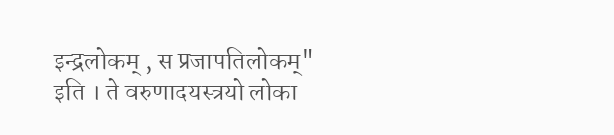इन्द्रलोकम् , स प्रजापतिलोकम्" इति । ते वरुणादयस्त्रयो लोका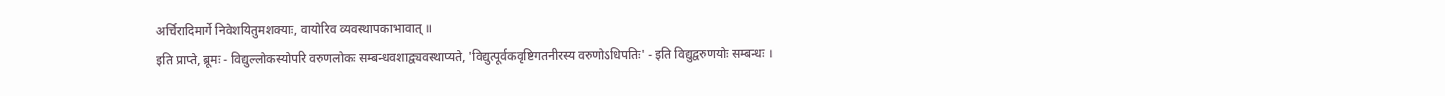अर्चिरादिमार्गे निवेशयितुमशक्याः, वायोरिव व्यवस्थापकाभावात् ॥
इति प्राप्ते, ब्रूमः - विद्युल्लोकस्योपरि वरुणलोकः सम्बन्धवशाद्व्यवस्थाप्यते, 'विद्युत्पूर्वकवृष्टिगतनीरस्य वरुणोऽधिपतिः' - इति विद्युद्वरुणयोः सम्बन्धः ।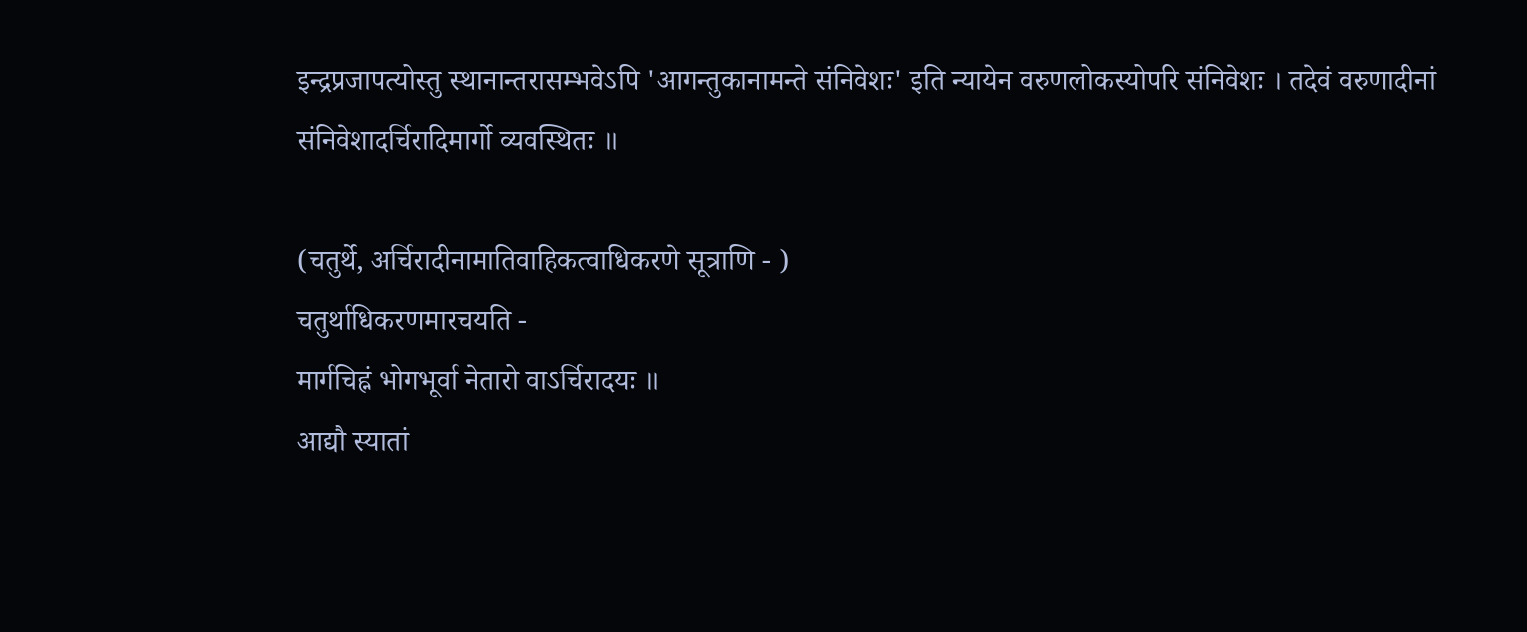इन्द्रप्रजापत्योस्तु स्थानान्तरासम्भवेऽपि 'आगन्तुकानामन्ते संनिवेशः' इति न्यायेन वरुणलोकस्योपरि संनिवेशः । तदेवं वरुणादीनां संनिवेशादर्चिरादिमार्गो व्यवस्थितः ॥

(चतुर्थे, अर्चिरादीनामातिवाहिकत्वाधिकरणे सूत्राणि - )
चतुर्थाधिकरणमारचयति -
मार्गचिह्नं भोगभूर्वा नेतारो वाऽर्चिरादयः ॥
आद्यौ स्यातां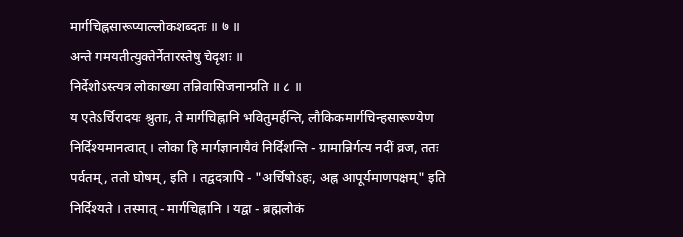मार्गचिह्नसारूप्याल्लोकशब्दतः ॥ ७ ॥
अन्ते गमयतीत्युक्तेर्नेतारस्तेषु चेदृशः ॥
निर्देशोऽस्त्यत्र लोकाख्या तन्निवासिजनान्प्रति ॥ ८ ॥
य एतेऽर्चिरादयः श्रुताः, ते मार्गचिह्नानि भवितुमर्हन्ति, लौकिकमार्गचिन्हसारूण्येण निर्दिश्यमानत्वात् । लोका हि मार्गज्ञानायैवं निर्दिशन्ति - ग्रामान्निर्गत्य नदीं व्रज, ततः पर्वतम् , ततो घोषम् , इति । तद्वदत्रापि - "अर्चिषोऽहः, अह्न आपूर्यमाणपक्षम्" इति निर्दिश्यते । तस्मात् - मार्गचिह्नानि । यद्वा - ब्रह्मलोकं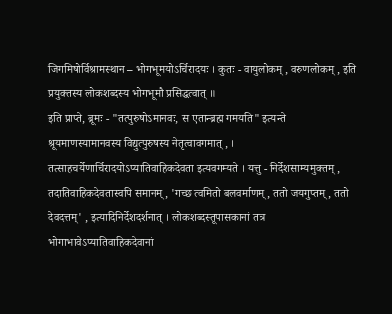जिगमिषोर्विश्रामस्थान – भोगभूमयोऽर्चिरादयः । कुतः - वायुलोकम् , वरुणलोकम् , इति प्रयुक्तस्य लोकशब्दस्य भोगभूमौ प्रसिद्धत्वात् ॥
इति प्राप्ते, ब्रूमः - "तत्पुरुषोऽमानवः, स एतान्ब्रह्म गमयति" इत्यन्ते श्रूयमाणस्यामानवस्य विद्युत्पुरुषस्य नेतृत्वावगमात् , । तत्साहचर्येणार्चिरादयोऽप्यातिवाहिकदेवता इत्यवगम्यते । यत्तु - निर्देशसाम्यमुक्तम् , तदातिवाहिकदेवतास्वपि समानम् , 'गच्छ त्वमितो बलवर्माणम् , ततो जयगुप्तम् , ततो देवदत्तम्' , इत्यादिनिर्देशदर्शनात् । लोकशब्दस्तूपासकानां तत्र भोगाभावेऽप्यातिवाहिकदेवानां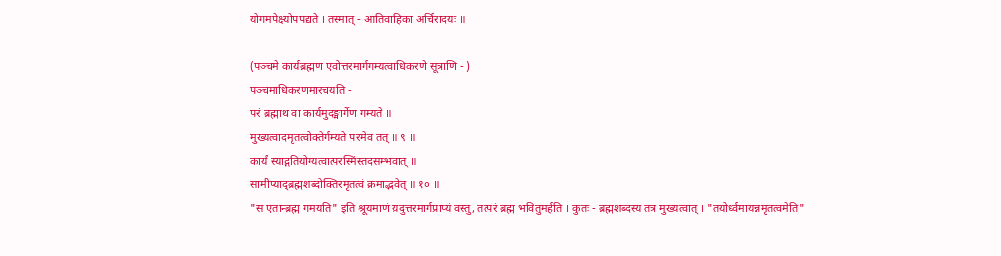योगमपेक्ष्योपपद्यते । तस्मात् - आतिवाहिका अर्चिरादयः ॥

(पञ्चमे कार्यब्रह्मण एवोत्तरमार्गगम्यत्वाधिकरणे सूत्राणि - )
पञ्चमाधिकरणमारचयति -
परं ब्रह्माथ वा कार्यमुदङ्मार्गेण गम्यते ॥
मुख्यत्वादमृतत्वोक्तेर्गम्यते परमेव तत् ॥ ९ ॥
कार्यं स्याद्गतियोग्यत्वात्परस्मिंस्तदसम्भवात् ॥
सामीप्याद्ब्रह्मशब्दोक्तिरमृतत्वं क्रमाद्भवेत् ॥ १० ॥
"स एतान्ब्रह्म गमयति" इति श्रूयमाणं य़दुत्तरमार्गप्राप्यं वस्तु, तत्परं ब्रह्म भवितुमर्हति । कुतः - ब्रह्मशब्दस्य तत्र मुख्यत्वात् । "तयोर्ध्वमायन्नमृतत्वमेति"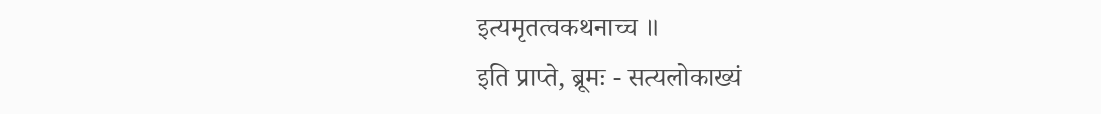इत्यमृतत्वकथनाच्च ॥
इति प्राप्ते, ब्रूमः - सत्यलोकाख्यं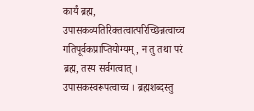कार्यं ब्रह्म, उपासकव्यतिरिक्तत्वात्परिच्छिन्नत्वाच्च गतिपूर्वकप्राप्तियोग्यम् , न तु तथा परं ब्रह्म, तस्य सर्वगत्वात् । उपासकस्वरूपत्वाच्च । ब्रह्मशब्दस्तु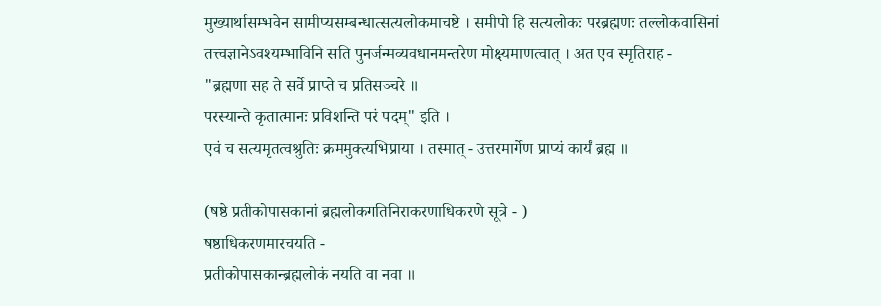मुख्यार्थासम्भवेन सामीप्यसम्बन्धात्सत्यलोकमाचष्टे । समीपो हि सत्यलोकः परब्रह्मणः तल्लोकवासिनां तत्त्वज्ञानेऽवश्यम्भाविनि सति पुनर्जन्मव्यवधानमन्तरेण मोक्ष्यमाणत्वात् । अत एव स्मृतिराह -
"ब्रह्मणा सह ते सर्वे प्राप्ते च प्रतिसञ्चरे ॥
परस्यान्ते कृतात्मानः प्रविशन्ति परं पदम्" इति ।
एवं च सत्यमृतत्वश्रुतिः क्रममुक्त्यभिप्राया । तस्मात् - उत्तरमार्गेण प्राप्यं कार्यं ब्रह्म ॥

(षष्ठे प्रतीकोपासकानां ब्रह्मलोकगतिनिराकरणाधिकरणे सूत्रे - )
षष्ठाधिकरणमारचयति -
प्रतीकोपासकान्ब्रह्मलोकं नयति वा नवा ॥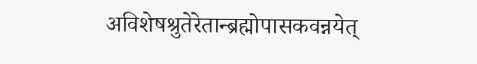अविशेषश्रुतेरेतान्ब्रह्मोपासकवन्नयेत्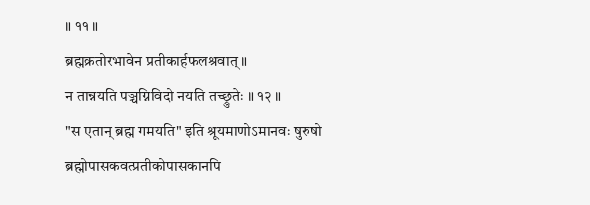॥ ११ ॥
ब्रह्मक्रतोरभावेन प्रतीकार्हफलश्रवात् ॥
न तान्नयति पञ्चग्निविदो नयति तच्छ्रुतेः ॥ १२ ॥
"स एतान् ब्रह्म गमयति" इति श्रूयमाणोऽमानवः षुरुषो ब्रह्मोपासकवत्प्रतीकोपासकानपि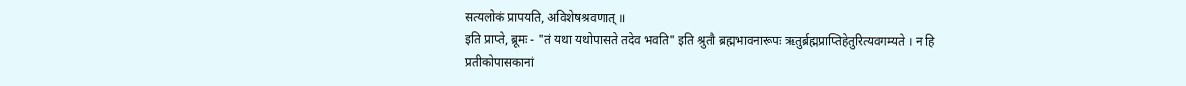सत्यलोकं प्रापयति, अविशेषश्रवणात् ॥
इति प्राप्ते, ब्रूमः - "तं यथा यथोपासते तदेव भवति" इति श्रुतौ ब्रह्मभावनारूपः ऋतुर्ब्रह्मप्राप्तिहेतुरित्यवगम्यते । न हि प्रतीकोपासकानां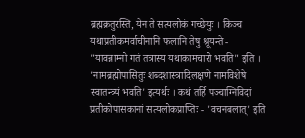ब्रह्मक्रतुरस्ति, येन ते सत्यलोकं गच्छेयुः । किञ्च यथाप्रतीकमर्वाचीनानि फलानि तेषु श्रूयन्ते - "यावन्नाम्नो गतं तत्रास्य यथाकामचारो भवति" इति । 'नामब्रह्मोपासितुः शब्दशास्त्रादिलक्षणे नामविशेषे स्वातन्त्र्यं भवति' इत्यर्थः । कथं तर्हि पञ्चाग्निविदां प्रतीकोपासकानां सत्यलोकप्राप्तिः - 'वचनबलात्' इति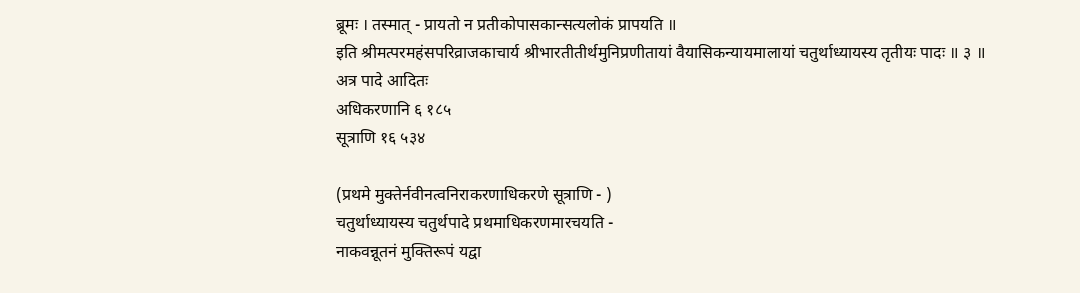ब्रूमः । तस्मात् - प्रायतो न प्रतीकोपासकान्सत्यलोकं प्रापयति ॥
इति श्रीमत्परमहंसपरिव्राजकाचार्य श्रीभारतीतीर्थमुनिप्रणीतायां वैयासिकन्यायमालायां चतुर्थाध्यायस्य तृतीयः पादः ॥ ३ ॥
अत्र पादे आदितः
अधिकरणानि ६ १८५
सूत्राणि १६ ५३४

(प्रथमे मुक्तेर्नवीनत्वनिराकरणाधिकरणे सूत्राणि - )
चतुर्थाध्यायस्य चतुर्थपादे प्रथमाधिकरणमारचयति -
नाकवन्नूतनं मुक्तिरूपं यद्वा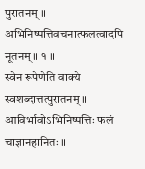पुरातनम् ॥
अभिनिष्पत्तिवचनात्फलत्वादपि नूतनम् ॥ १ ॥
स्वेन रूपेणेति वाक्ये स्वशब्दात्तत्पुरातनम् ॥
आविर्भावोऽभिनिष्पत्तिः फलं चाज्ञानहानितः ॥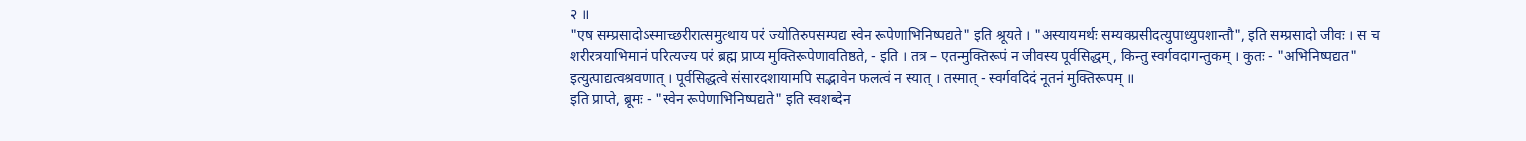२ ॥
"एष सम्प्रसादोऽस्माच्छरीरात्समुत्थाय परं ज्योतिरुपसम्पद्य स्वेन रूपेणाभिनिष्पद्यते" इति श्रूयते । "अस्यायमर्थः सम्यक्प्रसीदत्युपाध्युपशान्तौ", इति सम्प्रसादो जीवः । स च शरीरत्रयाभिमानं परित्यज्य परं ब्रह्म प्राप्य मुक्तिरूपेणावतिष्ठते, - इति । तत्र – एतन्मुक्तिरूपं न जीवस्य पूर्वसिद्धम् , किन्तु स्वर्गवदागन्तुकम् । कुतः - "अभिनिष्पद्यत" इत्युत्पाद्यत्वश्रवणात् । पूर्वसिद्धत्वे संसारदशायामपि सद्भावेन फलत्वं न स्यात् । तस्मात् - स्वर्गवदिदं नूतनं मुक्तिरूपम् ॥
इति प्राप्ते, ब्रूमः - "स्वेन रूपेणाभिनिष्पद्यते" इति स्वशब्देन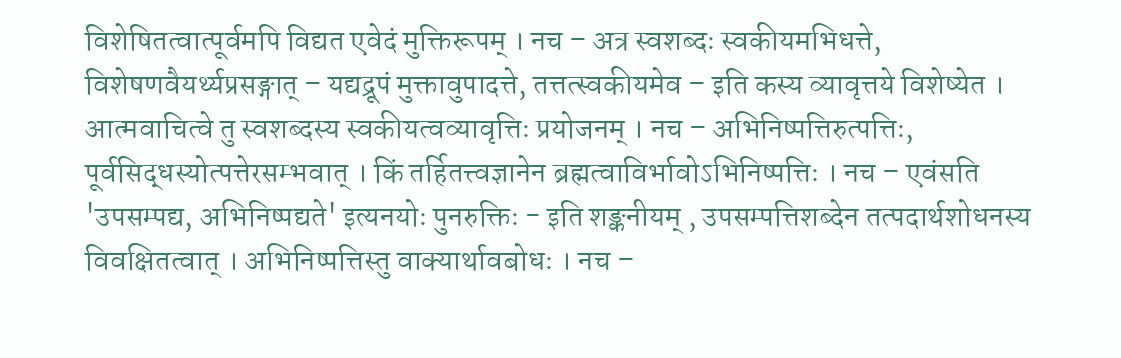विशेषितत्वात्पूर्वमपि विद्यत एवेदं मुक्तिरूपम् । नच – अत्र स्वशब्दः स्वकीयमभिधत्ते, विशेषणवैयर्थ्यप्रसङ्गात् – यद्यद्रूपं मुक्तावुपादत्ते, तत्तत्स्वकीयमेव – इति कस्य व्यावृत्तये विशेष्येत । आत्मवाचित्वे तु स्वशब्दस्य स्वकीयत्वव्यावृत्तिः प्रयोजनम् । नच – अभिनिष्पत्तिरुत्पत्तिः, पूर्वसिद्धस्योत्पत्तेरसम्भवात् । किं तर्हितत्त्वज्ञानेन ब्रह्मत्वाविर्भावोऽभिनिष्पत्तिः । नच – एवंसति 'उपसम्पद्य, अभिनिष्पद्यते' इत्यनयोः पुनरुक्तिः - इति शङ्कनीयम् , उपसम्पत्तिशब्देन तत्पदार्थशोधनस्य विवक्षितत्वात् । अभिनिष्पत्तिस्तु वाक्यार्थावबोधः । नच –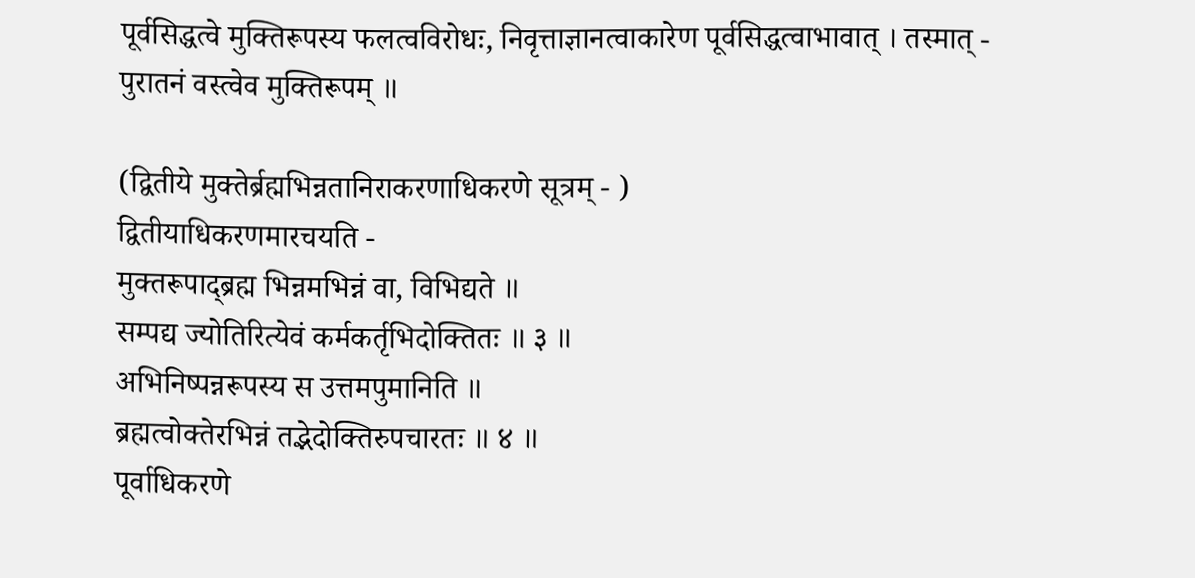पूर्वसिद्धत्वे मुक्तिरूपस्य फलत्वविरोधः, निवृत्ताज्ञानत्वाकारेण पूर्वसिद्धत्वाभावात् । तस्मात् - पुरातनं वस्त्वेव मुक्तिरूपम् ॥

(द्वितीये मुक्तेर्ब्रह्मभिन्नतानिराकरणाधिकरणे सूत्रम् - )
द्वितीयाधिकरणमारचयति -
मुक्तरूपाद्ब्रह्म भिन्नमभिन्नं वा, विभिद्यते ॥
सम्पद्य ज्योतिरित्येवं कर्मकर्तृभिदोक्तितः ॥ ३ ॥
अभिनिष्पन्नरूपस्य स उत्तमपुमानिति ॥
ब्रह्मत्वोक्तेरभिन्नं तद्भेदोक्तिरुपचारतः ॥ ४ ॥
पूर्वाधिकरणे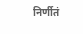निर्णीतं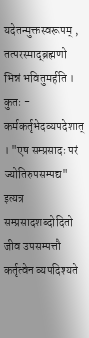यदेतन्मुक्तस्वरूपम् , तत्परस्माद्ब्रह्मणो भिन्नं भवितुमर्हति । कुतः - कर्मकर्तृभेदव्यपदेशात् । "एष सम्प्रसादः परं ज्योतिरुपसम्पद्य" इत्यत्र सम्प्रसादशब्दोदितो जीव उपसम्पत्तौ कर्तृत्वेन व्यपदिश्यते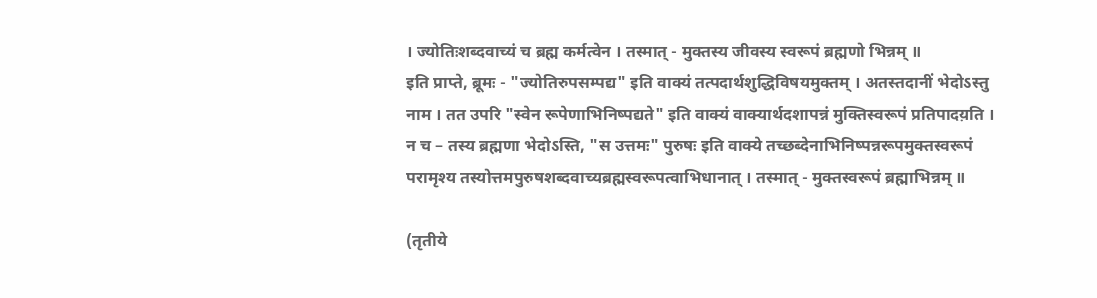। ज्योतिःशब्दवाच्यं च ब्रह्म कर्मत्वेन । तस्मात् - मुक्तस्य जीवस्य स्वरूपं ब्रह्मणो भिन्नम् ॥
इति प्राप्ते, ब्रूमः - "ज्योतिरुपसम्पद्य" इति वाक्यं तत्पदार्थशुद्धिविषयमुक्तम् । अतस्तदानीं भेदोऽस्तु नाम । तत उपरि "स्वेन रूपेणाभिनिष्पद्यते" इति वाक्यं वाक्यार्थदशापन्नं मुक्तिस्वरूपं प्रतिपादय़ति । न च – तस्य ब्रह्मणा भेदोऽस्ति, "स उत्तमः" पुरुषः इति वाक्ये तच्छब्देनाभिनिष्पन्नरूपमुक्तस्वरूपं परामृश्य तस्योत्तमपुरुषशब्दवाच्यब्रह्मस्वरूपत्वाभिधानात् । तस्मात् - मुक्तस्वरूपं ब्रह्माभिन्नम् ॥

(तृतीये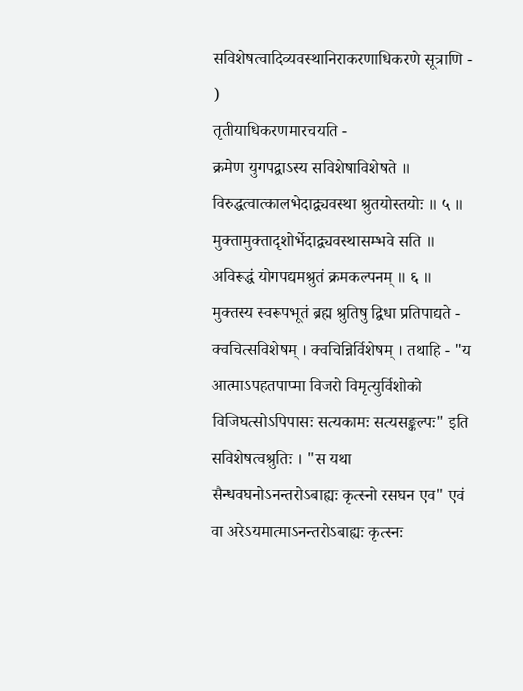सविशेषत्वादिव्यवस्थानिराकरणाधिकरणे सूत्राणि - )
तृतीयाधिकरणमारचयति -
क्रमेण युगपद्वाऽस्य सविशेषाविशेषते ॥
विरुद्धत्वात्कालभेदाद्व्यवस्था श्रुतयोस्तयोः ॥ ५ ॥
मुक्तामुक्तादृशोर्भेदाद्व्यवस्थासम्भवे सति ॥
अविरूद्धं योगपद्यमश्रुतं क्रमकल्पनम् ॥ ६ ॥
मुक्तस्य स्वरूपभूतं ब्रह्म श्रुतिषु द्विधा प्रतिपाद्यते - क्वचित्सविशेषम् । क्वचिन्निर्विशेषम् । तथाहि - "य आत्माऽपहतपाप्मा विजरो विमृत्युर्विशोको विजिघत्सोऽपिपासः सत्यकामः सत्यसङ्कल्पः" इति सविशेषत्वश्रुतिः । "स यथा सैन्धवघनोऽनन्तरोऽबाह्यः कृत्स्नो रसघन एव" एवं वा अरेऽयमात्माऽनन्तरोऽबाह्यः कृत्स्नः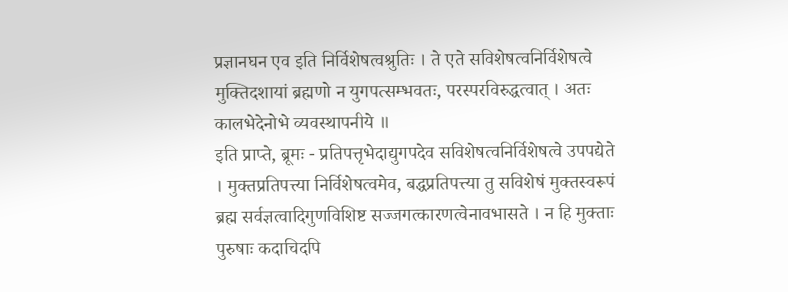प्रज्ञानघन एव इति निर्विशेषत्वश्रुतिः । ते एते सविशेषत्वनिर्विशेषत्वे मुक्तिदशायां ब्रह्मणो न युगपत्सम्भवतः, परस्परविरुद्धत्वात् । अतः कालभेदेनोभे व्यवस्थापनीये ॥
इति प्राप्ते, ब्रूमः - प्रतिपत्तृभेदाद्युगपदेव सविशेषत्वनिर्विशेषत्वे उपपद्येते । मुक्तप्रतिपत्त्या निर्विशेषत्वमेव, बद्धप्रतिपत्त्या तु सविशेषं मुक्तस्वरूपं ब्रह्म सर्वज्ञत्वादिगुणविशिष्ट सज्जगत्कारणत्वेनावभासते । न हि मुक्ताः पुरुषाः कदाचिदपि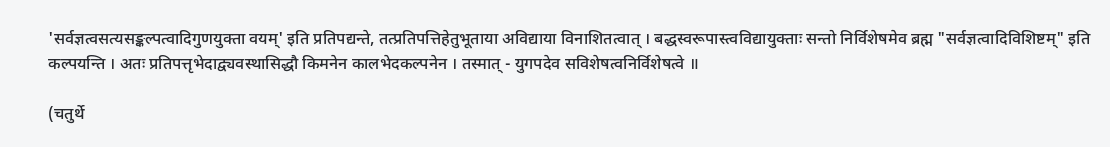'सर्वज्ञत्वसत्यसङ्कल्पत्वादिगुणयुक्ता वयम्' इति प्रतिपद्यन्ते, तत्प्रतिपत्तिहेतुभूताया अविद्याया विनाशितत्वात् । बद्धस्वरूपास्त्वविद्यायुक्ताः सन्तो निर्विशेषमेव ब्रह्म "सर्वज्ञत्वादिविशिष्टम्" इति कल्पयन्ति । अतः प्रतिपत्तृभेदाद्व्यवस्थासिद्धौ किमनेन कालभेदकल्पनेन । तस्मात् - युगपदेव सविशेषत्वनिर्विशेषत्वे ॥

(चतुर्थे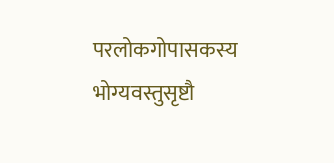परलोकगोपासकस्य भोग्यवस्तुसृष्टौ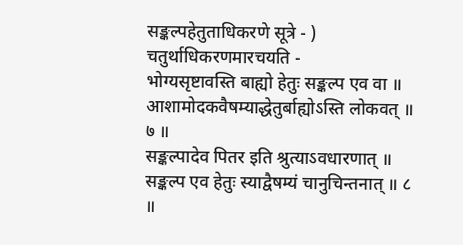सङ्कल्पहेतुताधिकरणे सूत्रे - )
चतुर्थाधिकरणमारचयति -
भोग्यसृष्टावस्ति बाह्यो हेतुः सङ्कल्प एव वा ॥
आशामोदकवैषम्याद्धेतुर्बाह्योऽस्ति लोकवत् ॥ ७ ॥
सङ्कल्पादेव पितर इति श्रुत्याऽवधारणात् ॥
सङ्कल्प एव हेतुः स्याद्वैषम्यं चानुचिन्तनात् ॥ ८ ॥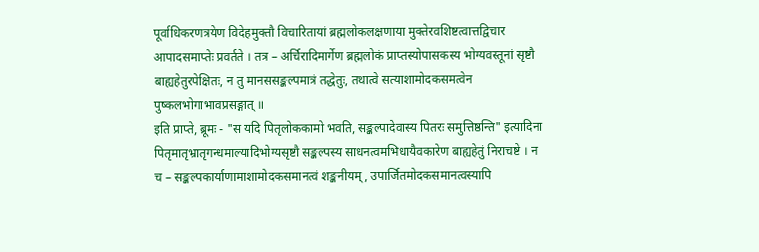पूर्वाधिकरणत्रयेण विदेहमुक्तौ विचारितायां ब्रह्मलोकलक्षणाया मुक्तेरवशिष्टत्वात्तद्विचार आपादसमाप्तेः प्रवर्तते । तत्र – अर्चिरादिमार्गेण ब्रह्मलोकं प्राप्तस्योपासकस्य भोग्यवस्तूनां सृष्टौ बाह्यहेतुरपेक्षितः, न तु मानससङ्कल्पमात्रं तद्धेतुः, तथात्वे सत्याशामोदकसमत्वेन पुष्कलभोगाभावप्रसङ्गात् ॥
इति प्राप्ते, ब्रूमः - "स यदि पितृलोककामो भवति, सङ्कल्पादेवास्य पितरः समुत्तिष्ठन्ति" इत्यादिना पितृमातृभ्रातृगन्धमाल्यादिभोग्यसृष्टौ सङ्कल्पस्य साधनत्वमभिधायैवकारेण बाह्यहेतुं निराचष्टे । न च – सङ्कल्पकार्याणामाशामोदकसमानत्वं शङ्कनीयम् , उपार्जितमोदकसमानत्वस्यापि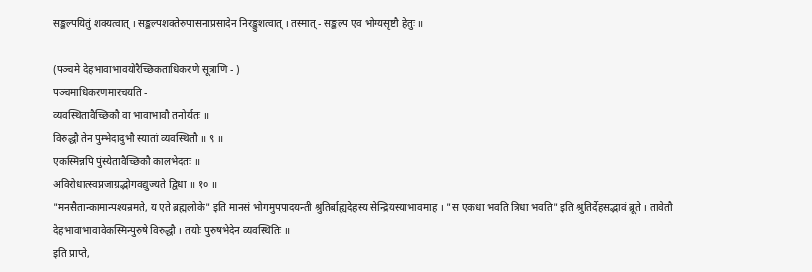सङ्कल्पयितुं शक्यत्वात् । सङ्कल्पशक्तेरुपासनाप्रसादेन निरङ्कुशत्वात् । तस्मात् - सङ्कल्प एव भोग्यसृष्टौ हेतुः ॥

(पञ्चमे देहभावाभावयोरैच्छिकताधिकरणे सूत्राणि - )
पञ्चमाधिकरणमारचयति -
व्यवस्थितावैच्छिकौ वा भावाभावौ तनोर्यतः ॥
विरुद्धौ तेन पुम्भेदादुभौ स्यातां व्यवस्थितौ ॥ ९ ॥
एकस्मिन्नपि पुंस्येतावैच्छिकौ कालभेदतः ॥
अविरोधात्स्वप्नजाग्रद्भोगवद्युज्यते द्विधा ॥ १० ॥
"मनसैतान्कामान्पश्यन्रमते, य एते ब्रह्मलोके" इति मानसं भोगमुपपादयन्ती श्रुतिर्बाह्यदेहस्य सेन्द्रियस्याभावमाह । "स एकधा भवति त्रिधा भवति" इति श्रुतिर्देहसद्भावं ब्रूते । तावेतौ देहभावाभावावेकस्मिन्पुरुषे विरुद्धौ । तयोः पुरुषभेदेन व्यवस्थितिः ॥
इति प्राप्ते,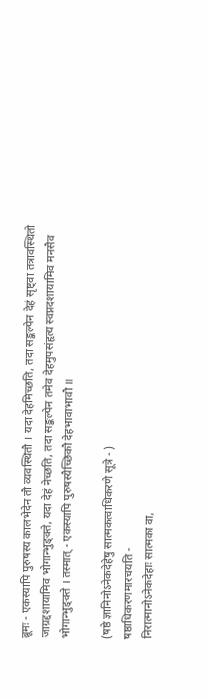ब्रूमः - एकस्यापि पुरुषस्य कालभेदेन तौ व्यवस्थितौ । यदा देहमिच्छति, तदा सङ्कल्पेन देहं सृष्ट्वा तत्रावस्थितो जाग्रद्दशायामिव भोगान्भुङ्क्ते, यदा देहं नेच्छति, तदा सङ्कल्पेन तमेव देहमुपसंहृत्य स्वप्नदशायामिव मनसैव भोगान्भुङ्क्ते । तस्मात् - एकस्यापि पुरुषस्यैच्छिकौ देहभावाभावौ ॥

(षष्ठे ज्ञानिनोऽनेकदेहेषु सात्मकत्वाधिकरणे सूत्रे - )
षष्ठाधिकरणमारचयति -
निरात्मानोऽनेकदेहाः सात्मका वा,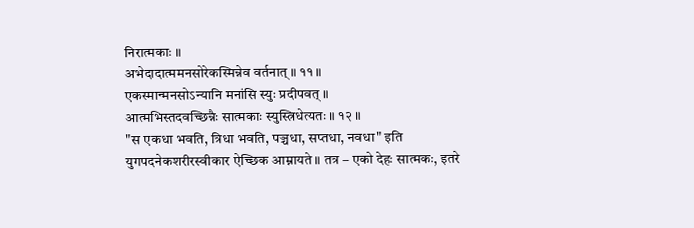निरात्मकाः ॥
अभेदादात्ममनसोरेकस्मिन्नेव वर्तनात् ॥ ११ ॥
एकस्मान्मनसोऽन्यानि मनांसि स्युः प्रदीपवत् ॥
आत्मभिस्तदवच्छिन्नैः सात्मकाः स्युस्त्रिधेत्यतः ॥ १२ ॥
"स एकधा भवति, त्रिधा भवति, पञ्चधा, सप्तधा, नवधा" इति युगपदनेकशरीरस्वीकार ऐच्छिक आम्नायते ॥ तत्र – एको देहः सात्मकः, इतरे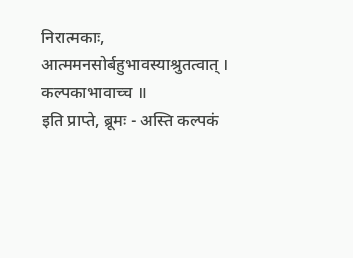निरात्मकाः, आत्ममनसोर्बहुभावस्याश्रुतत्वात् । कल्पकाभावाच्च ॥
इति प्राप्ते, ब्रूमः - अस्ति कल्पकं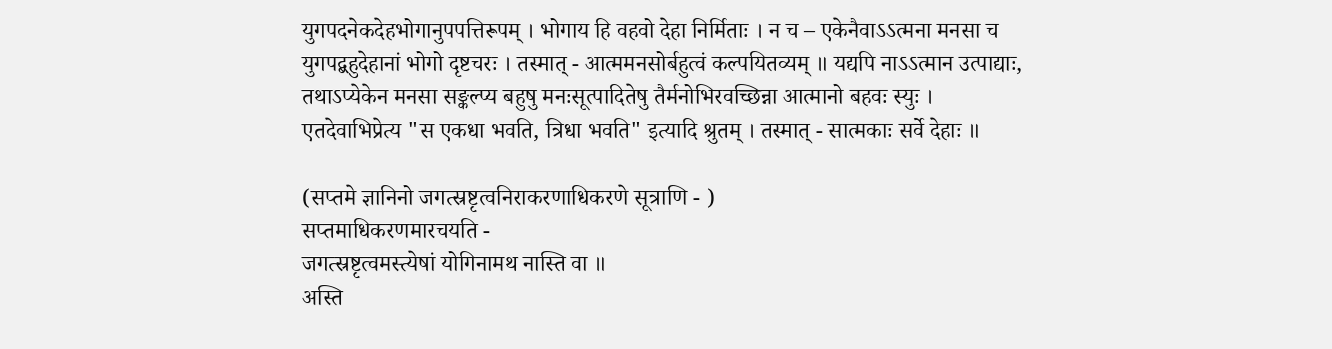युगपदनेकदेहभोगानुपपत्तिरूपम् । भोगाय हि वहवो देहा निर्मिताः । न च – एकेनैवाऽऽत्मना मनसा च युगपद्बहुदेहानां भोगो दृष्टचरः । तस्मात् - आत्ममनसोर्बहुत्वं कल्पयितव्यम् ॥ यद्यपि नाऽऽत्मान उत्पाद्याः, तथाऽप्येकेन मनसा सङ्कल्प्य बहुषु मनःसूत्पादितेषु तैर्मनोभिरवच्छिन्ना आत्मानो बहवः स्युः । एतदेवाभिप्रेत्य "स एकधा भवति, त्रिधा भवति" इत्यादि श्रुतम् । तस्मात् - सात्मकाः सर्वे देहाः ॥

(सप्तमे ज्ञानिनो जगत्स्रष्टृत्वनिराकरणाधिकरणे सूत्राणि - )
सप्तमाधिकरणमारचयति -
जगत्स्रष्टृत्वमस्त्येषां योगिनामथ नास्ति वा ॥
अस्ति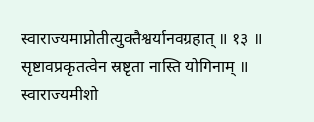स्वाराज्यमाप्नोतीत्युक्तैश्वर्यानवग्रहात् ॥ १३ ॥
सृष्टावप्रकृतत्वेन स्रष्टृता नास्ति योगिनाम् ॥
स्वाराज्यमीशो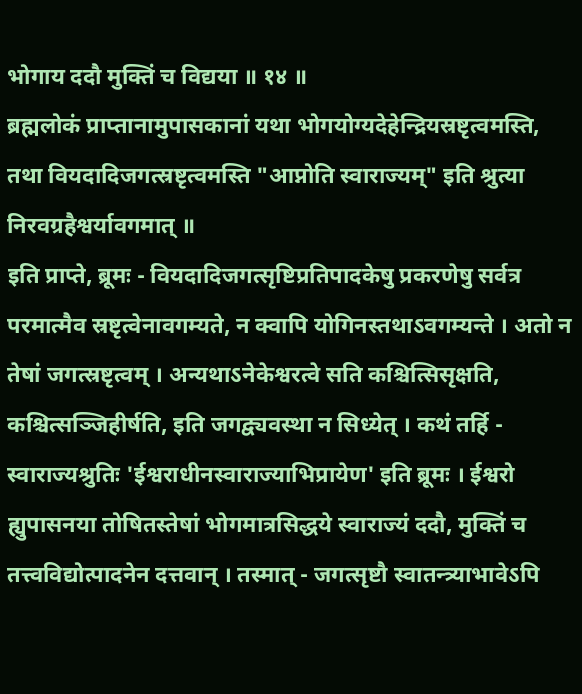भोगाय ददौ मुक्तिं च विद्यया ॥ १४ ॥
ब्रह्मलोकं प्राप्तानामुपासकानां यथा भोगयोग्यदेहेन्द्रियस्रष्टृत्वमस्ति, तथा वियदादिजगत्स्रष्टृत्वमस्ति "आप्नोति स्वाराज्यम्" इति श्रुत्या निरवग्रहैश्वर्यावगमात् ॥
इति प्राप्ते, ब्रूमः - वियदादिजगत्सृष्टिप्रतिपादकेषु प्रकरणेषु सर्वत्र परमात्मैव स्रष्टृत्वेनावगम्यते, न क्वापि योगिनस्तथाऽवगम्यन्ते । अतो न तेषां जगत्स्रष्टृत्वम् । अन्यथाऽनेकेश्वरत्वे सति कश्चित्सिसृक्षति, कश्चित्सञ्जिहीर्षति, इति जगद्व्यवस्था न सिध्येत् । कथं तर्हि - स्वाराज्यश्रुतिः 'ईश्वराधीनस्वाराज्याभिप्रायेण' इति ब्रूमः । ईश्वरो ह्युपासनया तोषितस्तेषां भोगमात्रसिद्धये स्वाराज्यं ददौ, मुक्तिं च तत्त्वविद्योत्पादनेन दत्तवान् । तस्मात् - जगत्सृष्टौ स्वातन्त्र्याभावेऽपि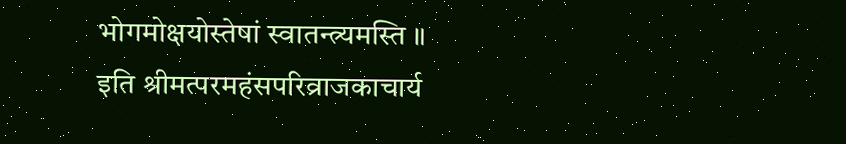भोगमोक्षयोस्तेषां स्वातन्त्र्यमस्ति ॥
इति श्रीमत्परमहंसपरिव्राजकाचार्य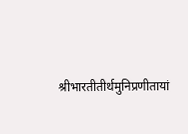श्रीभारतीतीर्थमुनिप्रणीतायां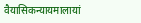वैयासिकन्यायमालायां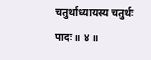चतुर्थाध्यायस्य चतुर्थः पादः ॥ ४ ॥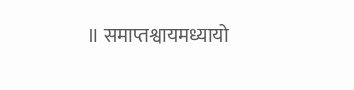॥ समाप्तश्वायमध्यायो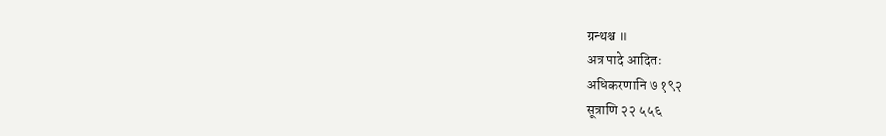ग्रन्थश्च ॥
अत्र पादे आदितः
अधिकरणानि ७ १९२
सूत्राणि २२ ५५६